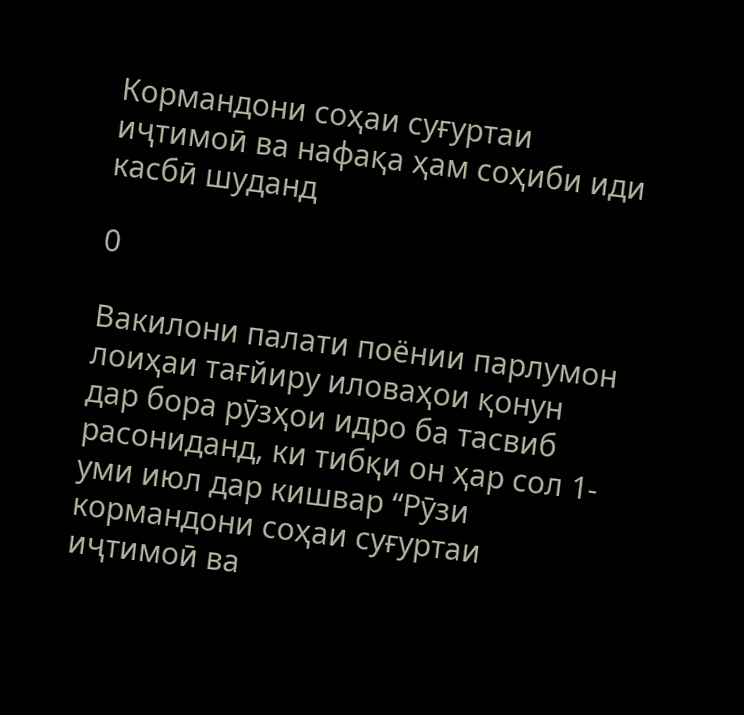Кормандони соҳаи суғуртаи иҷтимоӣ ва нафақа ҳам соҳиби иди касбӣ шуданд

0

Вакилони палати поёнии парлумон лоиҳаи тағйиру иловаҳои қонун дар бора рӯзҳои идро ба тасвиб расониданд, ки тибқи он ҳар сол 1-уми июл дар кишвар “Рӯзи кормандони соҳаи суғуртаи иҷтимоӣ ва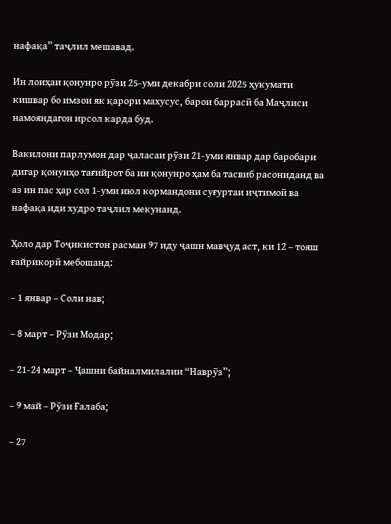нафақа” таҷлил мешавад.

Ин лоиҳаи қонунро рӯзи 25-уми декабри соли 2025 ҳукумати кишвар бо имзои як қарори махусус, барои баррасӣ ба Маҷлиси намояндагон ирсол карда буд.

Вакилони парлумон дар ҷаласаи рӯзи 21-уми январ дар баробари дигар қонунҳо тағийрот ба ин қонунро ҳам ба тасвиб расониданд ва аз ин пас ҳар сол 1-уми июл кормандони суғуртаи иҷтимоӣ ва нафақа иди худро таҷлил мекунанд.

Ҳоло дар Тоҷикистон расман 97 иду ҷашн мавҷуд аст, ки 12 – тояш ғайрикорӣ мебошанд:

– 1 январ – Соли нав;

– 8 март – Рӯзи Модар;

– 21-24 март – Ҷашни байналмилалии “Наврӯз”;

– 9 май – Рӯзи Ғалаба;

– 27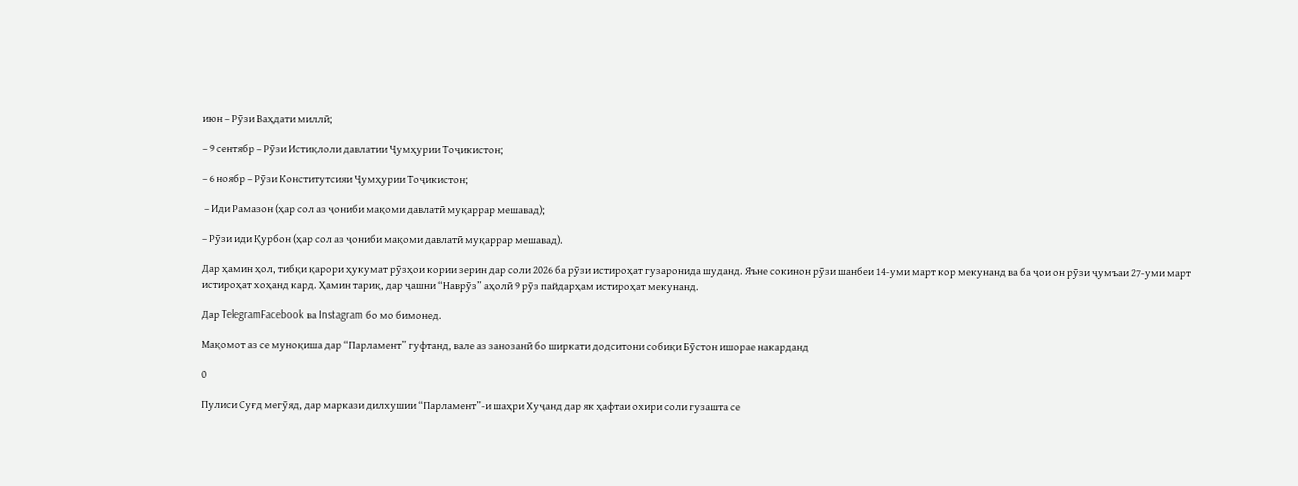июн – Рӯзи Ваҳдати миллӣ;

– 9 сентябр – Рӯзи Истиқлоли давлатии Ҷумҳурии Тоҷикистон;

– 6 ноябр – Рӯзи Конститутсияи Ҷумҳурии Тоҷикистон;

 – Иди Рамазон (ҳар сол аз ҷониби мақоми давлатӣ муқаррар мешавад);

– Рӯзи иди Қурбон (ҳар сол аз ҷониби мақоми давлатӣ муқаррар мешавад).

Дар ҳамин ҳол, тибқи қарори ҳукумат рӯзҳои кории зерин дар соли 2026 ба рӯзи истироҳат гузаронида шуданд. Яъне сокинон рӯзи шанбеи 14-уми март кор мекунанд ва ба ҷои он рӯзи ҷумъаи 27-уми март истироҳат хоҳанд кард. Ҳамин тариқ, дар ҷашни “Наврӯз” аҳолӣ 9 рӯз пайдарҳам истироҳат мекунанд.

Дар TelegramFacebook ва Instagram бо мо бимонед.

Мақомот аз се муноқиша дар “Парламент” гуфтанд, вале аз занозанӣ бо ширкати додситони собиқи Бӯстон ишорае накарданд

0

Пулиси Суғд мегӯяд, дар маркази дилхушии “Парламент”-и шаҳри Хуҷанд дар як ҳафтаи охири соли гузашта се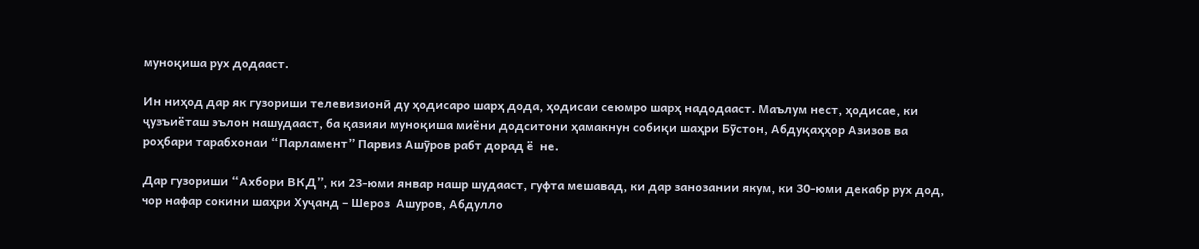муноқиша рух додааст.

Ин ниҳод дар як гузориши телевизионӣ ду ҳодисаро шарҳ дода, ҳодисаи сеюмро шарҳ надодааст. Маълум нест, ҳодисае, ки ҷузъиёташ эълон нашудааст, ба қазияи муноқиша миёни додситони ҳамакнун собиқи шаҳри Бӯстон, Абдуқаҳҳор Азизов ва роҳбари тарабхонаи “Парламент” Парвиз Ашӯров рабт дорад ё  не.

Дар гузориши “Ахбори ВКД”, ки 23-юми январ нашр шудааст, гуфта мешавад, ки дар занозании якум, ки 30-юми декабр рух дод, чор нафар сокини шаҳри Хуҷанд – Шероз  Ашуров, Абдулло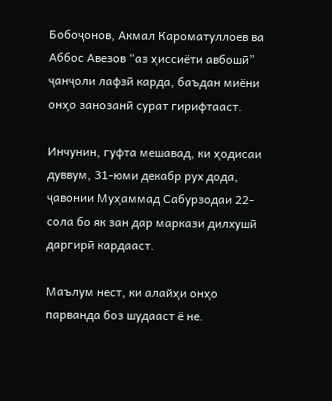Бобоҷонов, Акмал Кароматуллоев ва   Аббос Авезов “аз ҳиссиёти авбошӣ” ҷанҷоли лафзӣ карда, баъдан миёни онҳо занозанӣ сурат гирифтааст.

Инчунин, гуфта мешавад, ки ҳодисаи дуввум, 31-юми декабр рух дода, ҷавонии Муҳаммад Сабурзодаи 22-сола бо як зан дар маркази дилхушӣ даргирӣ кардааст.

Маълум нест, ки алайҳи онҳо парванда боз шудааст ё не.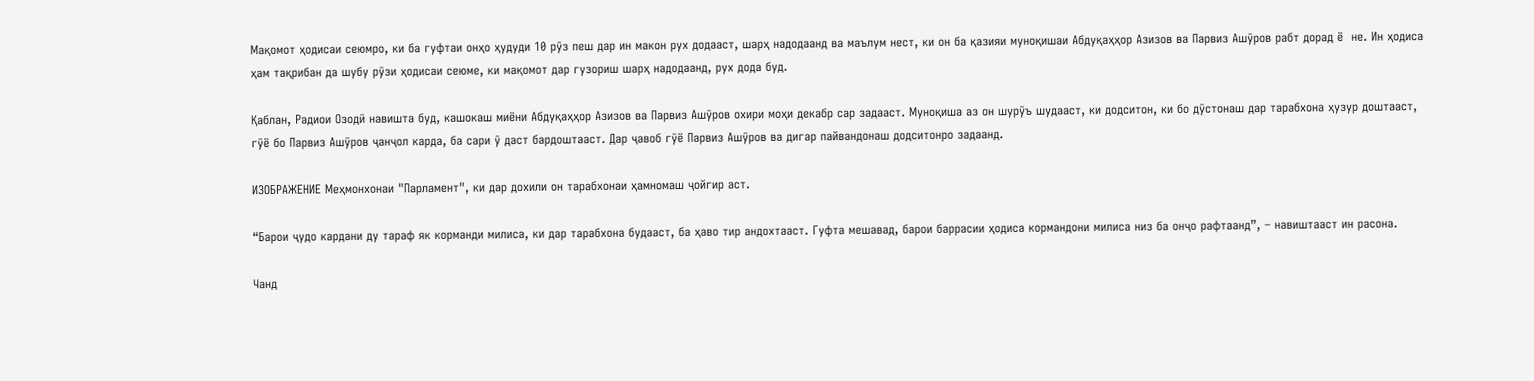Мақомот ҳодисаи сеюмро, ки ба гуфтаи онҳо ҳудуди 10 рӯз пеш дар ин макон рух додааст, шарҳ надодаанд ва маълум нест, ки он ба қазияи муноқишаи Абдуқаҳҳор Азизов ва Парвиз Ашӯров рабт дорад ё  не. Ин ҳодиса ҳам тақрибан да шубу рӯзи ҳодисаи сеюме, ки мақомот дар гузориш шарҳ надодаанд, рух дода буд.

Қаблан, Радиои Озодӣ навишта буд, кашокаш миёни Абдуқаҳҳор Азизов ва Парвиз Ашӯров охири моҳи декабр сар задааст. Муноқиша аз он шурӯъ шудааст, ки додситон, ки бо дӯстонаш дар тарабхона ҳузур доштааст, гӯё бо Парвиз Ашӯров ҷанҷол карда, ба сари ӯ даст бардоштааст. Дар ҷавоб гӯё Парвиз Ашӯров ва дигар пайвандонаш додситонро задаанд.

ИЗОБРАЖЕНИЕ Меҳмонхонаи "Парламент", ки дар дохили он тарабхонаи ҳамномаш ҷойгир аст.

“Барои ҷудо кардани ду тараф як корманди милиса, ки дар тарабхона будааст, ба ҳаво тир андохтааст. Гуфта мешавад, барои баррасии ҳодиса кормандони милиса низ ба онҷо рафтаанд”, – навиштааст ин расона.

Чанд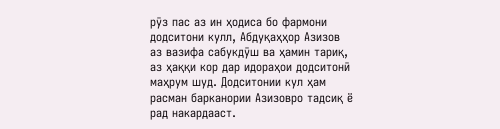рӯз пас аз ин ҳодиса бо фармони додситони кулл, Абдуқаҳҳор Азизов аз вазифа сабукдӯш ва ҳамин тариқ, аз ҳаққи кор дар идораҳои додситонӣ маҳрум шуд. Додситонии кул ҳам расман барканории Азизовро тадсиқ ё рад накардааст.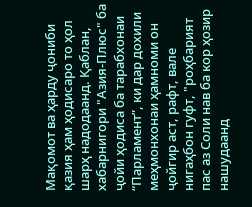Мақомот ва ҳарду ҷониби қазия ҳам ҳодисаро то ҳол шарҳ надодаанд. Қаблан, хабарнигори "Азия-Плюс" ба ҷойи ҳодиса ба тарабхонаи “Парламент”, ки дар дохили меҳмонхонаи ҳамноми он ҷойгир аст, рафт, вале нигаҳбон гуфт, "роҳбарият пас аз Соли нав ба кор ҳозир нашудаанд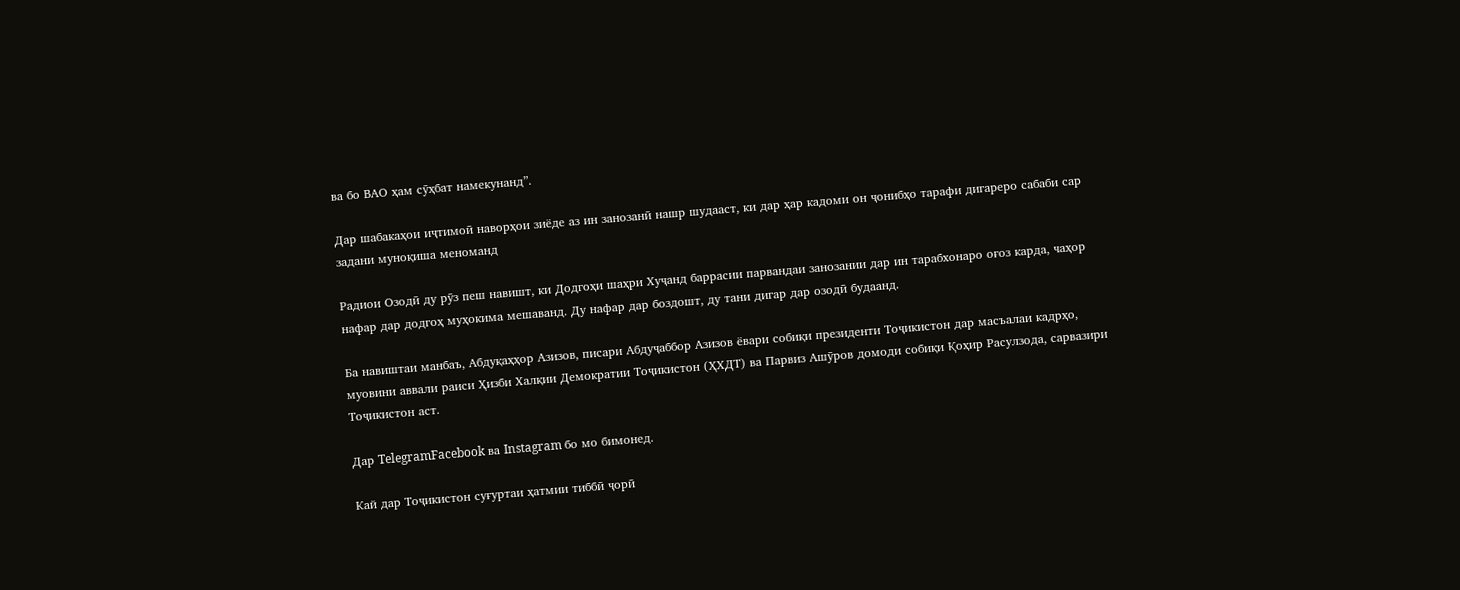ва бо ВАО ҳам сӯҳбат намекунанд”.

Дар шабакаҳои иҷтимоӣ наворҳои зиёде аз ин занозанӣ нашр шудааст, ки дар ҳар кадоми он ҷонибҳо тарафи дигареро сабаби сар задани муноқиша меноманд

Радиои Озодӣ ду рӯз пеш навишт, ки Додгоҳи шаҳри Хуҷанд баррасии парвандаи занозании дар ин тарабхонаро оғоз карда, чаҳор нафар дар додгоҳ муҳокима мешаванд. Ду нафар дар боздошт, ду тани дигар дар озодӣ будаанд.

Ба навиштаи манбаъ, Абдуқаҳҳор Азизов, писари Абдуҷаббор Азизов ёвари собиқи президенти Тоҷикистон дар масъалаи кадрҳо, муовини аввали раиси Ҳизби Халқии Демократии Тоҷикистон (ҲХДТ) ва Парвиз Ашӯров домоди собиқи Қоҳир Расулзода, сарвазири Тоҷикистон аст.

Дар TelegramFacebook ва Instagram бо мо бимонед.

Кай дар Тоҷикистон суғуртаи ҳатмии тиббӣ ҷорӣ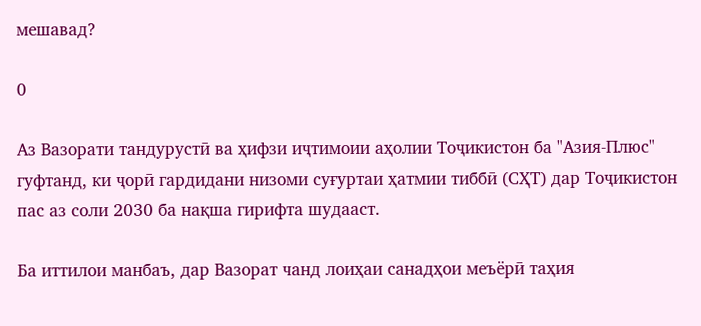мешавад?

0

Аз Вазорати тандурустӣ ва ҳифзи иҷтимоии аҳолии Тоҷикистон ба "Азия-Плюс" гуфтанд, ки ҷорӣ гардидани низоми суғуртаи ҳатмии тиббӣ (СҲТ) дар Тоҷикистон пас аз соли 2030 ба нақша гирифта шудааст.

Ба иттилои манбаъ, дар Вазорат чанд лоиҳаи санадҳои меъёрӣ таҳия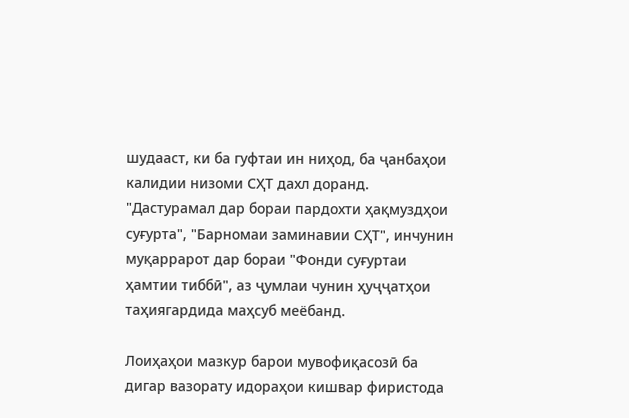шудааст, ки ба гуфтаи ин ниҳод, ба ҷанбаҳои калидии низоми СҲТ дахл доранд. "Дастурамал дар бораи пардохти ҳақмуздҳои суғурта", "Барномаи заминавии СҲТ", инчунин муқаррарот дар бораи "Фонди суғуртаи ҳамтии тиббӣ", аз ҷумлаи чунин ҳуҷҷатҳои таҳиягардида маҳсуб меёбанд.

Лоиҳаҳои мазкур барои мувофиқасозӣ ба дигар вазорату идораҳои кишвар фиристода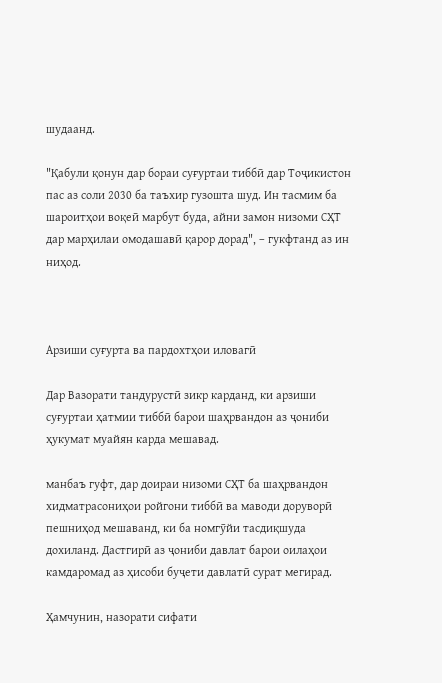шудаанд.

"Қабули қонун дар бораи суғуртаи тиббӣ дар Тоҷикистон пас аз соли 2030 ба таъхир гузошта шуд. Ин тасмим ба шароитҳои воқеӣ марбут буда, айни замон низоми СҲТ дар марҳилаи омодашавӣ қарор дорад", – гукфтанд аз ин ниҳод.



Арзиши суғурта ва пардохтҳои иловагӣ

Дар Вазорати тандурустӣ зикр карданд, ки арзиши суғуртаи ҳатмии тиббӣ барои шаҳрвандон аз ҷониби ҳукумат муайян карда мешавад.

манбаъ гуфт, дар доираи низоми СҲТ ба шаҳрвандон хидматрасониҳои ройгони тиббӣ ва маводи доруворӣ пешниҳод мешаванд, ки ба номгӯйи тасдиқшуда дохиланд. Дастгирӣ аз ҷониби давлат барои оилаҳои камдаромад аз ҳисоби буҷети давлатӣ сурат мегирад.

Ҳамчунин, назорати сифати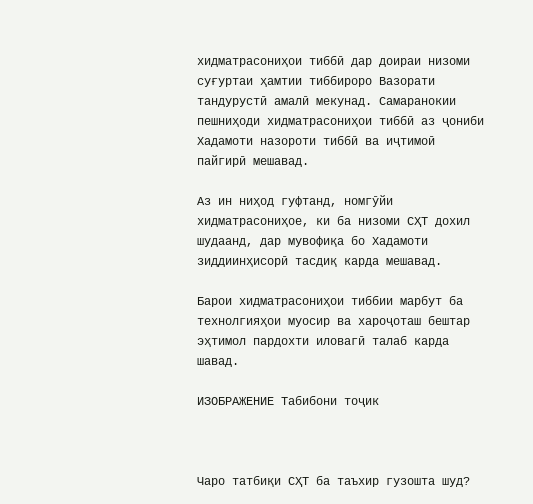хидматрасониҳои тиббӣ дар доираи низоми суғуртаи ҳамтии тиббироро Вазорати тандурустӣ амалӣ мекунад. Самаранокии пешниҳоди хидматрасониҳои тиббӣ аз ҷониби Хадамоти назороти тиббӣ ва иҷтимоӣ пайгирӣ мешавад.

Аз ин ниҳод гуфтанд, номгӯйи хидматрасониҳое, ки ба низоми СҲТ дохил шудаанд, дар мувофиқа бо Хадамоти зиддиинҳисорӣ тасдиқ карда мешавад.

Барои хидматрасониҳои тиббии марбут ба технолгияҳои муосир ва хароҷоташ бештар эҳтимол пардохти иловагӣ талаб карда шавад.

ИЗОБРАЖЕНИЕ Табибони тоҷик



Чаро татбиқи СҲТ ба таъхир гузошта шуд?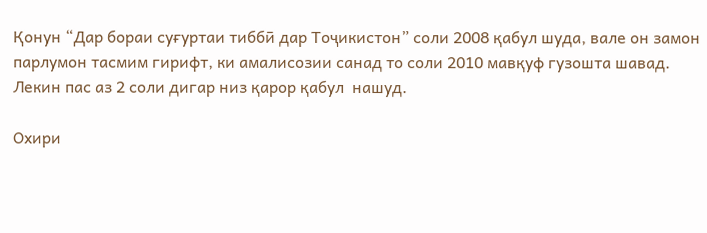Қонун “Дар бораи суғуртаи тиббӣ дар Тоҷикистон” соли 2008 қабул шуда, вале он замон парлумон тасмим гирифт, ки амалисозии санад то соли 2010 мавқуф гузошта шавад. Лекин пас аз 2 соли дигар низ қарор қабул  нашуд.

Охири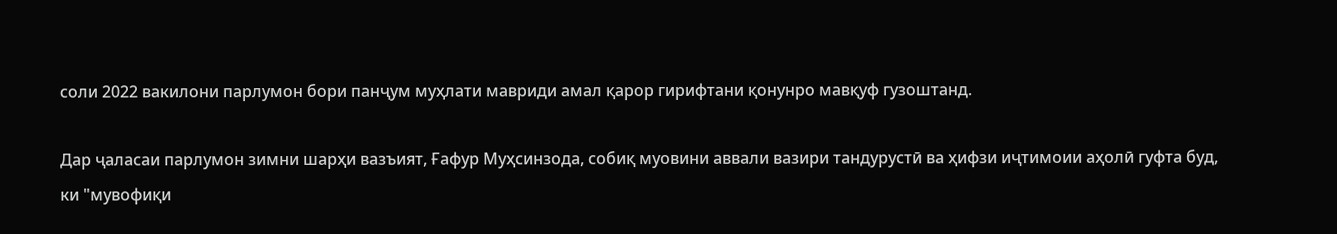соли 2022 вакилони парлумон бори панҷум муҳлати мавриди амал қарор гирифтани қонунро мавқуф гузоштанд.

Дар ҷаласаи парлумон зимни шарҳи вазъият, Ғафур Муҳсинзода, собиқ муовини аввали вазири тандурустӣ ва ҳифзи иҷтимоии аҳолӣ гуфта буд, ки "мувофиқи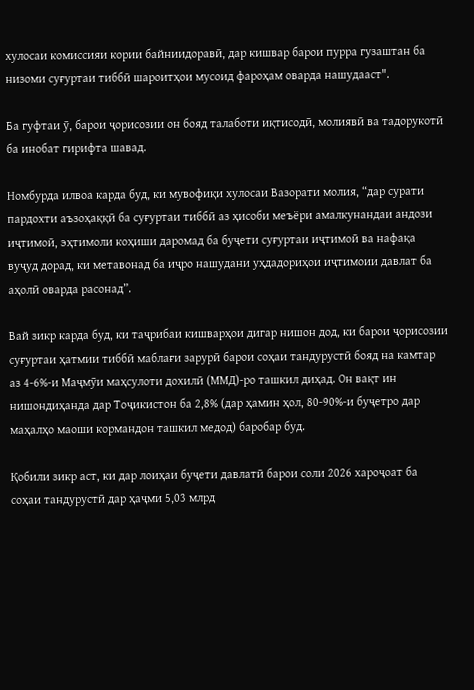хулосаи комиссияи кории байниидоравӣ, дар кишвар барои пурра гузаштан ба низоми суғуртаи тиббӣ шароитҳои мусоид фароҳам оварда нашудааст".

Ба гуфтаи ӯ, барои ҷорисозии он бояд талаботи иқтисодӣ, молиявӣ ва тадорукотӣ ба инобат гирифта шавад.

Номбурда илвоа карда буд, ки мувофиқи хулосаи Вазорати молия, “дар сурати пардохти аъзоҳаққӣ ба суғуртаи тиббӣ аз ҳисоби меъёри амалкунандаи андози иҷтимоӣ, эҳтимоли коҳиши даромад ба буҷети суғуртаи иҷтимоӣ ва нафақа вуҷуд дорад, ки метавонад ба иҷро нашудани уҳдадориҳои иҷтимоии давлат ба аҳолӣ оварда расонад”.

Вай зикр карда буд, ки таҷрибаи кишварҳои дигар нишон дод, ки барои ҷорисозии суғуртаи ҳатмии тиббӣ маблағи зарурӣ барои соҳаи тандурустӣ бояд на камтар аз 4-6%-и Маҷмӯи маҳсулоти дохилӣ (ММД)-ро ташкил диҳад. Он вақт ин нишондиҳанда дар Тоҷикистон ба 2,8% (дар ҳамин ҳол, 80-90%-и буҷетро дар маҳалҳо маоши кормандон ташкил медод) баробар буд.

Қобили зикр аст, ки дар лоиҳаи буҷети давлатӣ барои соли 2026 хароҷоат ба соҳаи тандурустӣ дар ҳаҷми 5,03 млрд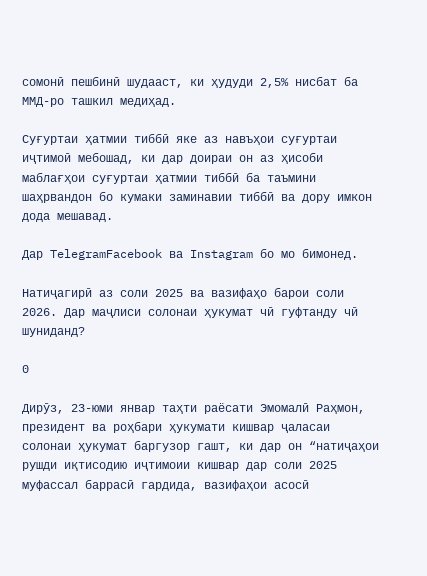сомонӣ пешбинӣ шудааст, ки ҳудуди 2,5% нисбат ба ММД-ро ташкил медиҳад.

Суғуртаи ҳатмии тиббӣ яке аз навъҳои суғуртаи иҷтимоӣ мебошад, ки дар доираи он аз ҳисоби маблағҳои суғуртаи ҳатмии тиббӣ ба таъмини шаҳрвандон бо кумаки заминавии тиббӣ ва дору имкон дода мешавад.

Дар TelegramFacebook ва Instagram бо мо бимонед.

Натиҷагирӣ аз соли 2025 ва вазифаҳо барои соли 2026. Дар маҷлиси солонаи ҳукумат чӣ гуфтанду чӣ шуниданд?

0

Дирӯз, 23-юми январ таҳти раёсати Эмомалӣ Раҳмон, президент ва роҳбари ҳукумати кишвар ҷаласаи солонаи ҳукумат баргузор гашт, ки дар он “натиҷаҳои рушди иқтисодию иҷтимоии кишвар дар соли 2025 муфассал баррасӣ гардида, вазифаҳои асосӣ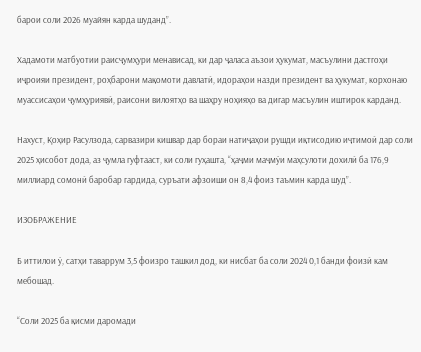барои соли 2026 муайян карда шуданд”.

Хадамоти матбуотии раисҷумҳури менависад, ки дар ҷаласа аъзои ҳукумат, масъулини дастгоҳи иҷроияи президент, роҳбарони мақомоти давлатӣ, идораҳои назди президент ва ҳукумат, корхонаю муассисаҳои ҷумҳуриявӣ, раисони вилоятҳо ва шаҳру ноҳияҳо ва дигар масъулин иштирок карданд.

Нахуст, Қоҳир Расулзода, сарвазири кишвар дар бораи натиҷаҳои рушди иқтисодию иҷтимоӣ дар соли 2025 ҳисобот дода, аз ҷумла гуфтааст, ки соли гуҳашта, “ҳаҷми маҷмӯи маҳсулоти дохилӣ ба 176,9 миллиард сомонӣ баробар гардида, суръати афзоиши он 8,4 фоиз таъмин карда шуд”.

ИЗОБРАЖЕНИЕ

Б иттилои ӯ, сатҳи таваррум 3,5 фоизро ташкил дод, ки нисбат ба соли 2024 0,1 банди фоизӣ кам мебошад.

“Соли 2025 ба қисми даромади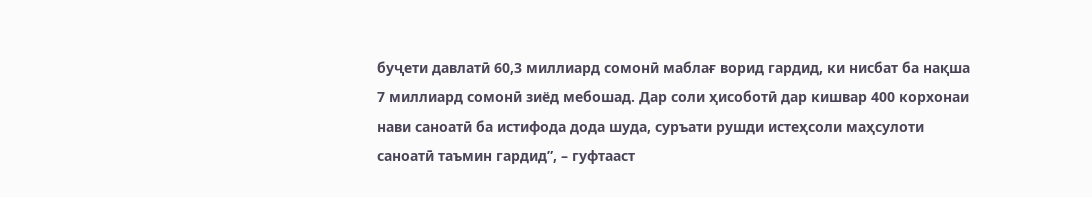буҷети давлатӣ 60,3 миллиард сомонӣ маблағ ворид гардид, ки нисбат ба нақша 7 миллиард сомонӣ зиёд мебошад. Дар соли ҳисоботӣ дар кишвар 400 корхонаи нави саноатӣ ба истифода дода шуда, суръати рушди истеҳсоли маҳсулоти саноатӣ таъмин гардид”, – гуфтааст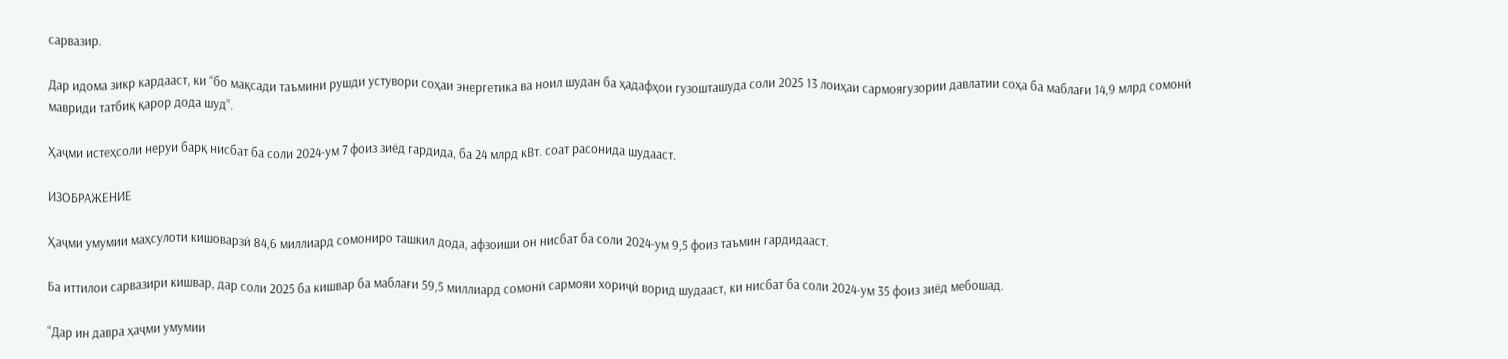сарвазир.

Дар идома зикр кардааст, ки “бо мақсади таъмини рушди устувори соҳаи энергетика ва ноил шудан ба ҳадафҳои гузошташуда соли 2025 13 лоиҳаи сармоягузории давлатии соҳа ба маблағи 14,9 млрд сомонӣ мавриди татбиқ қарор дода шуд”.

Ҳаҷми истеҳсоли неруи барқ нисбат ба соли 2024-ум 7 фоиз зиёд гардида, ба 24 млрд кВт. соат расонида шудааст.

ИЗОБРАЖЕНИЕ

Ҳаҷми умумии маҳсулоти кишоварзӣ 84,6 миллиард сомониро ташкил дода, афзоиши он нисбат ба соли 2024-ум 9,5 фоиз таъмин гардидааст.

Ба иттилои сарвазири кишвар, дар соли 2025 ба кишвар ба маблағи 59,5 миллиард сомонӣ сармояи хориҷӣ ворид шудааст, ки нисбат ба соли 2024-ум 35 фоиз зиёд мебошад.

“Дар ин давра ҳаҷми умумии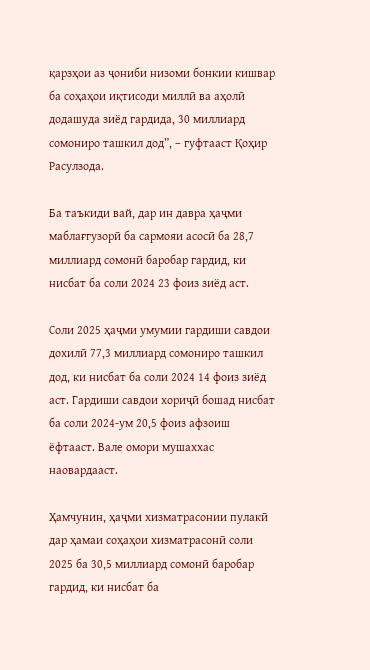қарзҳои аз ҷониби низоми бонкии кишвар ба соҳаҳои иқтисоди миллӣ ва аҳолӣ додашуда зиёд гардида, 30 миллиард сомониро ташкил дод”, – гуфтааст Қоҳир Расулзода.

Ба таъкиди вай, дар ин давра ҳаҷми маблағгузорӣ ба сармояи асосӣ ба 28,7 миллиард сомонӣ баробар гардид, ки нисбат ба соли 2024 23 фоиз зиёд аст.

Соли 2025 ҳаҷми умумии гардиши савдои дохилӣ 77,3 миллиард сомониро ташкил дод, ки нисбат ба соли 2024 14 фоиз зиёд аст. Гардиши савдои хориҷӣ бошад нисбат ба соли 2024-ум 20,5 фоиз афзоиш ёфтааст. Вале омори мушаххас наовардааст.

Ҳамчунин, ҳаҷми хизматрасонии пулакӣ дар ҳамаи соҳаҳои хизматрасонӣ соли 2025 ба 30,5 миллиард сомонӣ баробар гардид, ки нисбат ба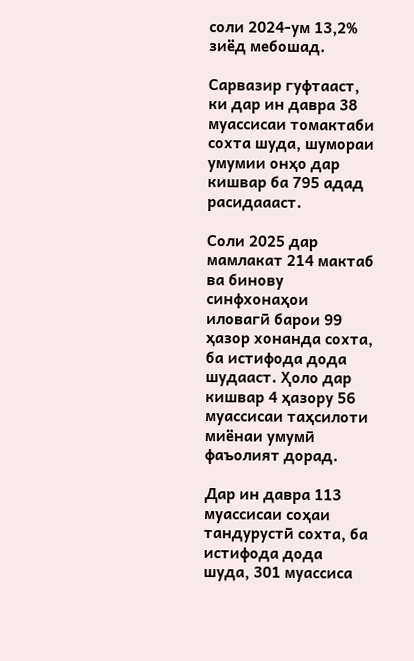соли 2024-ум 13,2% зиёд мебошад.

Сарвазир гуфтааст, ки дар ин давра 38 муассисаи томактаби сохта шуда, шумораи умумии онҳо дар кишвар ба 795 адад расидаааст.

Соли 2025 дар мамлакат 214 мактаб ва бинову синфхонаҳои иловагӣ барои 99 ҳазор хонанда сохта, ба истифода дода шудааст. Ҳоло дар кишвар 4 ҳазору 56 муассисаи таҳсилоти миёнаи умумӣ фаъолият дорад.

Дар ин давра 113 муассисаи соҳаи тандурустӣ сохта, ба истифода дода шуда, 301 муассиса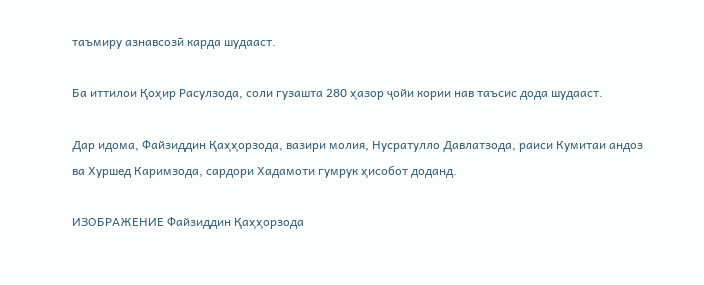таъмиру азнавсозӣ карда шудааст.

Ба иттилои Қоҳир Расулзода, соли гузашта 280 ҳазор ҷойи кории нав таъсис дода шудааст.

Дар идома, Файзиддин Қаҳҳорзода, вазири молия, Нусратулло Давлатзода, раиси Кумитаи андоз ва Хуршед Каримзода, сардори Хадамоти гумрук ҳисобот доданд.

ИЗОБРАЖЕНИЕ Файзиддин Қаҳҳорзода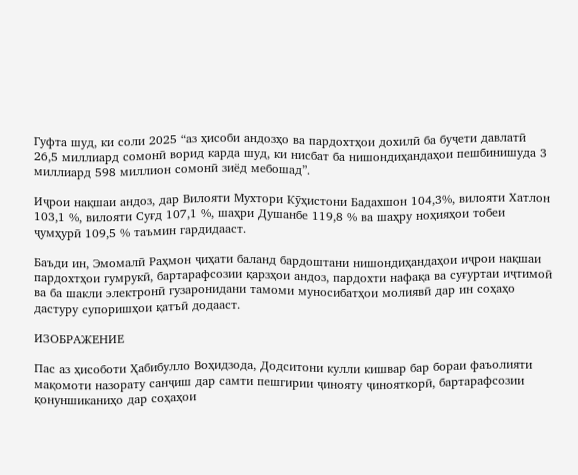Гуфта шуд, ки соли 2025 “аз ҳисоби андозҳо ва пардохтҳои дохилӣ ба буҷети давлатӣ 26,5 миллиард сомонӣ ворид карда шуд, ки нисбат ба нишондиҳандаҳои пешбинишуда 3 миллиард 598 миллион сомонӣ зиёд мебошад”.

Иҷрои нақшаи андоз, дар Вилояти Мухтори Кӯҳистони Бадахшон 104,3%, вилояти Хатлон 103,1 %, вилояти Суғд 107,1 %, шаҳри Душанбе 119,8 % ва шаҳру ноҳияҳои тобеи ҷумҳурӣ 109,5 % таъмин гардидааст.

Баъди ин, Эмомалӣ Раҳмон ҷиҳати баланд бардоштани нишондиҳандаҳои иҷрои нақшаи пардохтҳои гумрукӣ, бартарафсозии қарзҳои андоз, пардохти нафақа ва суғуртаи иҷтимоӣ ва ба шакли электронӣ гузаронидани тамоми муносибатҳои молиявӣ дар ин соҳаҳо дастуру супоришҳои қатъӣ додааст.

ИЗОБРАЖЕНИЕ

Пас аз ҳисоботи Ҳабибулло Воҳидзода, Додситони кулли кишвар бар бораи фаъолияти мақомоти назорату санҷиш дар самти пешгирии ҷинояту ҷинояткорӣ, бартарафсозии қонуншиканиҳо дар соҳаҳои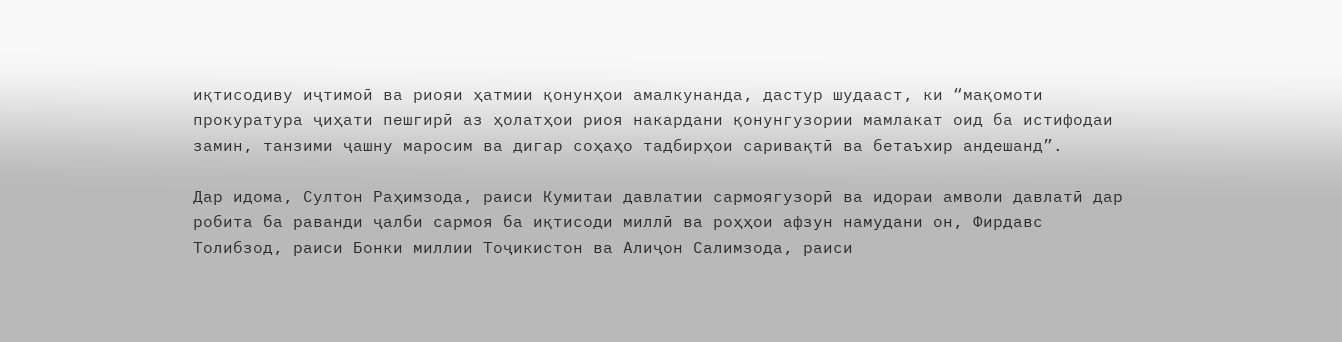иқтисодиву иҷтимоӣ ва риояи ҳатмии қонунҳои амалкунанда, дастур шудааст, ки “мақомоти прокуратура ҷиҳати пешгирӣ аз ҳолатҳои риоя накардани қонунгузории мамлакат оид ба истифодаи замин, танзими ҷашну маросим ва дигар соҳаҳо тадбирҳои саривақтӣ ва бетаъхир андешанд”.

Дар идома, Султон Раҳимзода, раиси Кумитаи давлатии сармоягузорӣ ва идораи амволи давлатӣ дар робита ба раванди ҷалби сармоя ба иқтисоди миллӣ ва роҳҳои афзун намудани он, Фирдавс Толибзод, раиси Бонки миллии Тоҷикистон ва Алиҷон Салимзода, раиси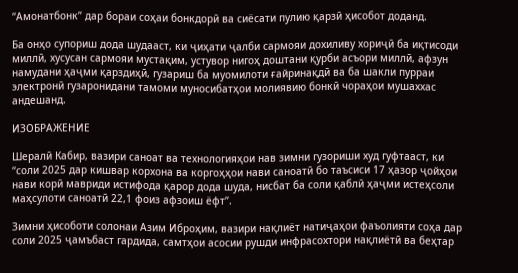“Амонатбонк” дар бораи соҳаи бонкдорӣ ва сиёсати пулию қарзӣ ҳисобот доданд.

Ба онҳо супориш дода шудааст, ки ҷиҳати ҷалби сармояи дохиливу хориҷӣ ба иқтисоди миллӣ, хусусан сармояи мустақим, устувор нигоҳ доштани қурби асъори миллӣ, афзун намудани ҳаҷми қарздиҳӣ, гузариш ба муомилоти ғайринақдӣ ва ба шакли пурраи электронӣ гузаронидани тамоми муносибатҳои молиявию бонкӣ чораҳои мушаххас андешанд.

ИЗОБРАЖЕНИЕ

Шералӣ Кабир, вазири саноат ва технологияҳои нав зимни гузориши худ гуфтааст, ки “соли 2025 дар кишвар корхона ва коргоҳҳои нави саноатӣ бо таъсиси 17 ҳазор ҷойҳои нави корӣ мавриди истифода қарор дода шуда, нисбат ба соли қаблӣ ҳаҷми истеҳсоли маҳсулоти саноатӣ 22,1 фоиз афзоиш ёфт”.

Зимни ҳисоботи солонаи Азим Иброҳим, вазири нақлиёт натиҷаҳои фаъолияти соҳа дар соли 2025 ҷамъбаст гардида, самтҳои асосии рушди инфрасохтори нақлиётӣ ва беҳтар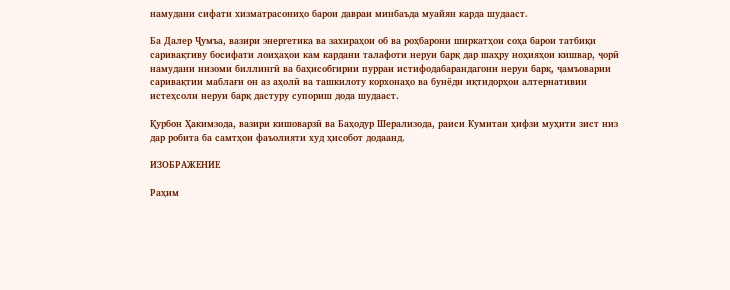намудани сифати хизматрасониҳо барои давраи минбаъда муайян карда шудааст.

Ба Далер Ҷумъа, вазири энергетика ва захираҳои об ва роҳбарони ширкатҳои соҳа барои татбиқи саривақтиву босифати лоиҳаҳои кам кардани талафоти неруи барқ дар шаҳру ноҳияҳои кишвар, ҷорӣ намудани низоми биллингӣ ва баҳисобгирии пурраи истифодабарандагони неруи барқ, ҷамъоварии саривақтии маблағи он аз аҳолӣ ва ташкилоту корхонаҳо ва бунёди иқтидорҳои алтернативии истеҳсоли неруи барқ дастуру супориш дода шудааст.

Қурбон Ҳакимзода, вазири кишоварзӣ ва Баҳодур Шерализода, раиси Кумитаи ҳифзи муҳити зист низ дар робита ба самтҳои фаъолияти худ ҳисобот додаанд.

ИЗОБРАЖЕНИЕ

Раҳим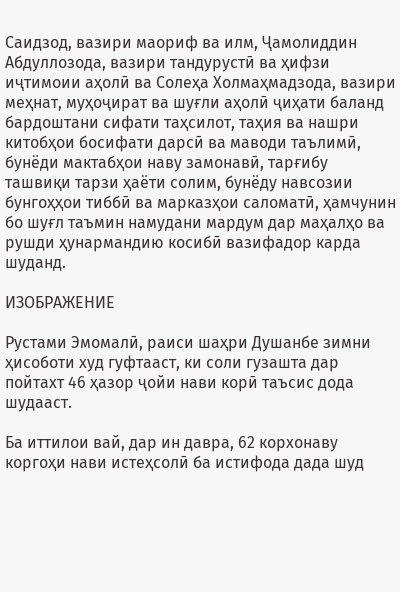Саидзод, вазири маориф ва илм, Ҷамолиддин Абдуллозода, вазири тандурустӣ ва ҳифзи иҷтимоии аҳолӣ ва Солеҳа Холмаҳмадзода, вазири меҳнат, муҳоҷират ва шуғли аҳолӣ ҷиҳати баланд бардоштани сифати таҳсилот, таҳия ва нашри китобҳои босифати дарсӣ ва маводи таълимӣ, бунёди мактабҳои наву замонавӣ, тарғибу ташвиқи тарзи ҳаёти солим, бунёду навсозии бунгоҳҳои тиббӣ ва марказҳои саломатӣ, ҳамчунин бо шуғл таъмин намудани мардум дар маҳалҳо ва рушди ҳунармандию косибӣ вазифадор карда шуданд.

ИЗОБРАЖЕНИЕ

Рустами Эмомалӣ, раиси шаҳри Душанбе зимни ҳисоботи худ гуфтааст, ки соли гузашта дар пойтахт 46 ҳазор ҷойи нави корӣ таъсис дода шудааст.

Ба иттилои вай, дар ин давра, 62 корхонаву коргоҳи нави истеҳсолӣ ба истифода дада шуд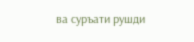ва суръати рушди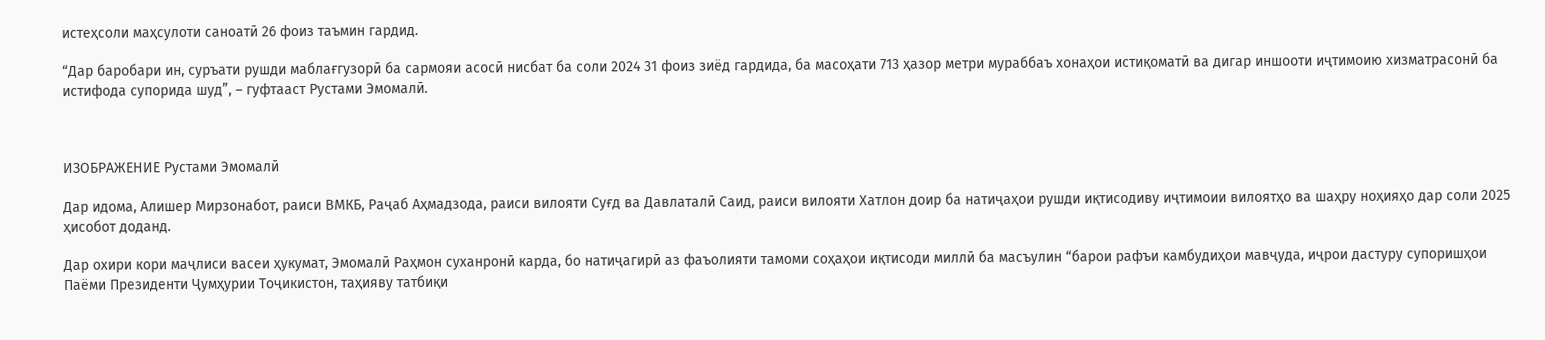истеҳсоли маҳсулоти саноатӣ 26 фоиз таъмин гардид.

“Дар баробари ин, суръати рушди маблағгузорӣ ба сармояи асосӣ нисбат ба соли 2024 31 фоиз зиёд гардида, ба масоҳати 713 ҳазор метри мураббаъ хонаҳои истиқоматӣ ва дигар иншооти иҷтимоию хизматрасонӣ ба истифода супорида шуд”, – гуфтааст Рустами Эмомалӣ.



ИЗОБРАЖЕНИЕ Рустами Эмомалӣ

Дар идома, Алишер Мирзонабот, раиси ВМКБ, Раҷаб Аҳмадзода, раиси вилояти Суғд ва Давлаталӣ Саид, раиси вилояти Хатлон доир ба натиҷаҳои рушди иқтисодиву иҷтимоии вилоятҳо ва шаҳру ноҳияҳо дар соли 2025 ҳисобот доданд.

Дар охири кори маҷлиси васеи ҳукумат, Эмомалӣ Раҳмон суханронӣ карда, бо натиҷагирӣ аз фаъолияти тамоми соҳаҳои иқтисоди миллӣ ба масъулин “барои рафъи камбудиҳои мавҷуда, иҷрои дастуру супоришҳои Паёми Президенти Ҷумҳурии Тоҷикистон, таҳияву татбиқи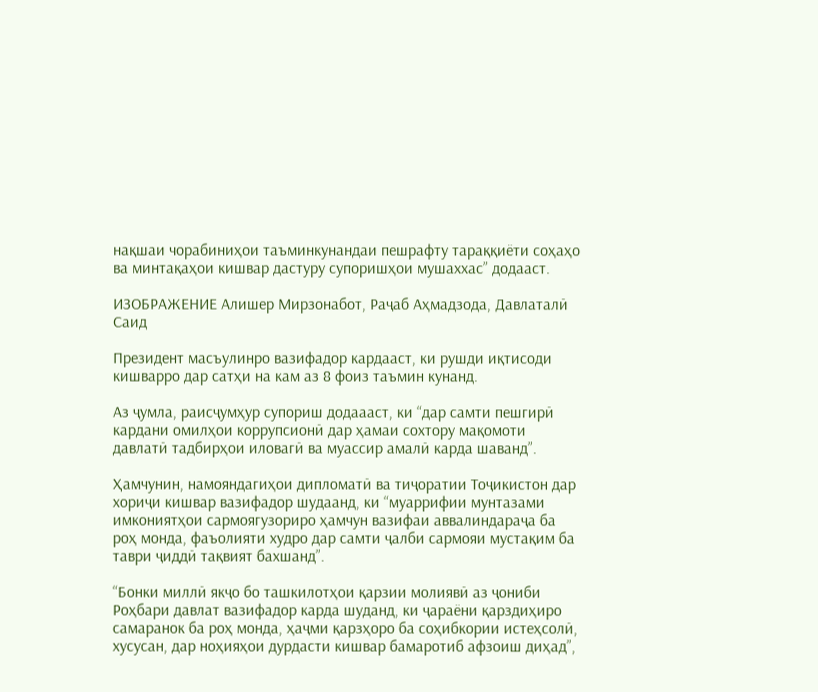нақшаи чорабиниҳои таъминкунандаи пешрафту тараққиёти соҳаҳо ва минтақаҳои кишвар дастуру супоришҳои мушаххас” додааст.

ИЗОБРАЖЕНИЕ Алишер Мирзонабот, Раҷаб Аҳмадзода, Давлаталӣ Саид

Президент масъулинро вазифадор кардааст, ки рушди иқтисоди кишварро дар сатҳи на кам аз 8 фоиз таъмин кунанд.

Аз ҷумла, раисҷумҳур супориш додаааст, ки “дар самти пешгирӣ кардани омилҳои коррупсионӣ дар ҳамаи сохтору мақомоти давлатӣ тадбирҳои иловагӣ ва муассир амалӣ карда шаванд”.

Ҳамчунин, намояндагиҳои дипломатӣ ва тиҷоратии Тоҷикистон дар хориҷи кишвар вазифадор шудаанд, ки “муаррифии мунтазами имкониятҳои сармоягузориро ҳамчун вазифаи аввалиндараҷа ба роҳ монда, фаъолияти худро дар самти ҷалби сармояи мустақим ба таври ҷиддӣ тақвият бахшанд”.

“Бонки миллӣ якҷо бо ташкилотҳои қарзии молиявӣ аз ҷониби Роҳбари давлат вазифадор карда шуданд, ки ҷараёни қарздиҳиро самаранок ба роҳ монда, ҳаҷми қарзҳоро ба соҳибкории истеҳсолӣ, хусусан, дар ноҳияҳои дурдасти кишвар бамаротиб афзоиш диҳад”,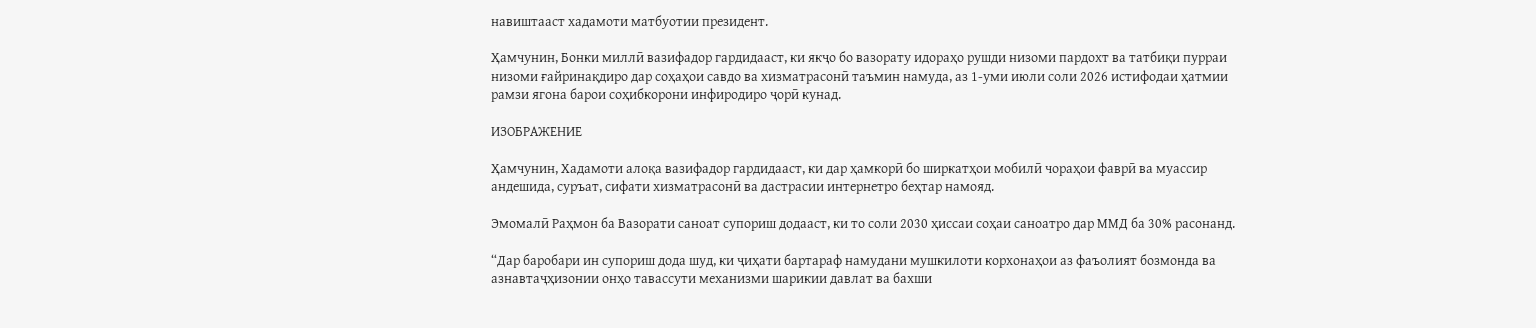навиштааст хадамоти матбуотии президент.

Ҳамчунин, Бонки миллӣ вазифадор гардидааст, ки якҷо бо вазорату идораҳо рушди низоми пардохт ва татбиқи пурраи низоми ғайринақдиро дар соҳаҳои савдо ва хизматрасонӣ таъмин намуда, аз 1-уми июли соли 2026 истифодаи ҳатмии рамзи ягона барои соҳибкорони инфиродиро ҷорӣ кунад.

ИЗОБРАЖЕНИЕ

Ҳамчунин, Хадамоти алоқа вазифадор гардидааст, ки дар ҳамкорӣ бо ширкатҳои мобилӣ чораҳои фаврӣ ва муассир андешида, суръат, сифати хизматрасонӣ ва дастрасии интернетро беҳтар намояд.

Эмомалӣ Раҳмон ба Вазорати саноат супориш додааст, ки то соли 2030 ҳиссаи соҳаи саноатро дар ММД ба 30% расонанд.

“Дар баробари ин супориш дода шуд, ки ҷиҳати бартараф намудани мушкилоти корхонаҳои аз фаъолият бозмонда ва азнавтаҷҳизонии онҳо тавассути механизми шарикии давлат ва бахши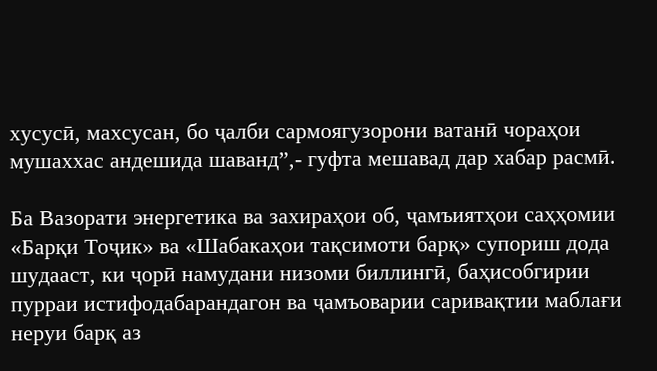хусусӣ, махсусан, бо ҷалби сармоягузорони ватанӣ чораҳои мушаххас андешида шаванд”,- гуфта мешавад дар хабар расмӣ.

Ба Вазорати энергетика ва захираҳои об, ҷамъиятҳои саҳҳомии «Барқи Тоҷик» ва «Шабакаҳои тақсимоти барқ» супориш дода шудааст, ки ҷорӣ намудани низоми биллингӣ, баҳисобгирии пурраи истифодабарандагон ва ҷамъоварии саривақтии маблағи неруи барқ аз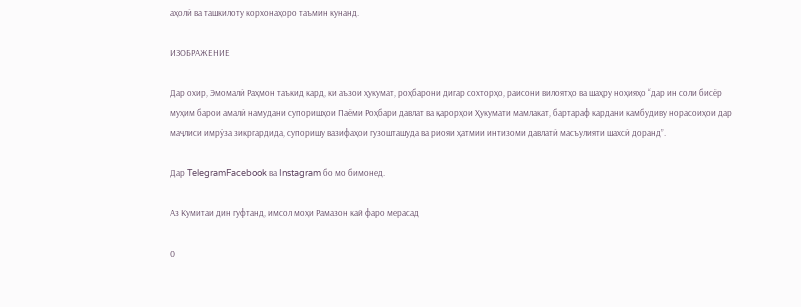аҳолӣ ва ташкилоту корхонаҳоро таъмин кунанд.

ИЗОБРАЖЕНИЕ

Дар охир, Эмомалӣ Раҳмон таъкид кард, ки аъзои ҳукумат, роҳбарони дигар сохторҳо, раисони вилоятҳо ва шаҳру ноҳияҳо “дар ин соли бисёр муҳим барои амалӣ намудани супоришҳои Паёми Роҳбари давлат ва қарорҳои Ҳукумати мамлакат, бартараф кардани камбудиву норасоиҳои дар маҷлиси имрӯза зикргардида, супоришу вазифаҳои гузошташуда ва риояи ҳатмии интизоми давлатӣ масъулияти шахсӣ доранд”.

Дар TelegramFacebook ва Instagram бо мо бимонед.

Аз Кумитаи дин гуфтанд, имсол моҳи Рамазон кай фаро мерасад

0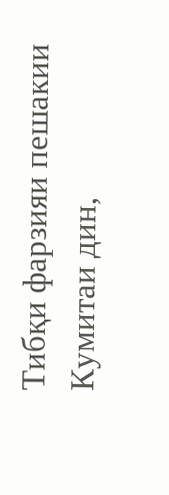Тибқи фарзияи пешакии Кумитаи дин,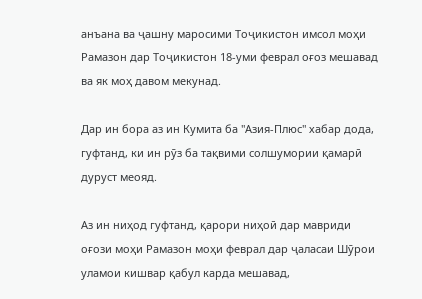анъана ва ҷашну маросими Тоҷикистон имсол моҳи Рамазон дар Тоҷикистон 18-уми феврал оғоз мешавад ва як моҳ давом мекунад.

Дар ин бора аз ин Кумита ба "Азия-Плюс" хабар дода, гуфтанд, ки ин рӯз ба тақвими солшумории қамарӣ дуруст меояд.

Аз ин ниҳод гуфтанд, қарори ниҳоӣ дар мавриди оғози моҳи Рамазон моҳи феврал дар ҷаласаи Шӯрои уламои кишвар қабул карда мешавад,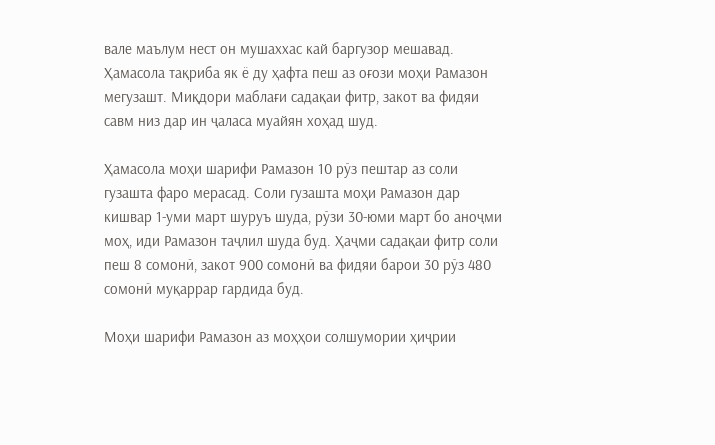вале маълум нест он мушаххас кай баргузор мешавад. Ҳамасола тақриба як ё ду ҳафта пеш аз оғози моҳи Рамазон мегузашт. Миқдори маблағи садақаи фитр, закот ва фидяи савм низ дар ин ҷаласа муайян хоҳад шуд.

Ҳамасола моҳи шарифи Рамазон 10 рӯз пештар аз соли гузашта фаро мерасад. Соли гузашта моҳи Рамазон дар кишвар 1-уми март шуруъ шуда, рӯзи 30-юми март бо аноҷми моҳ, иди Рамазон таҷлил шуда буд. Ҳаҷми садақаи фитр соли пеш 8 сомонӣ, закот 900 сомонӣ ва фидяи барои 30 рӯз 480 сомонӣ муқаррар гардида буд.

Моҳи шарифи Рамазон аз моҳҳои солшумории ҳиҷрии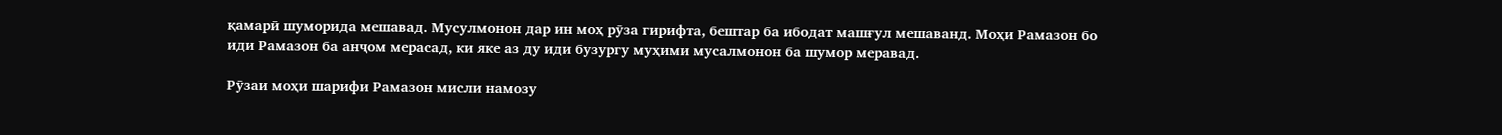қамарӣ шуморида мешавад. Мусулмонон дар ин моҳ рӯза гирифта, бештар ба ибодат машғул мешаванд. Моҳи Рамазон бо иди Рамазон ба анҷом мерасад, ки яке аз ду иди бузургу муҳими мусалмонон ба шумор меравад.

Рӯзаи моҳи шарифи Рамазон мисли намозу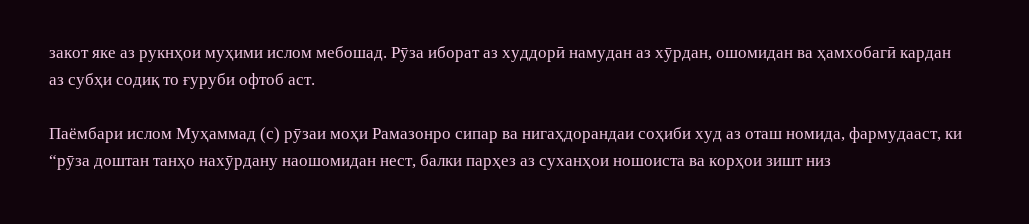закот яке аз рукнҳои муҳими ислом мебошад. Рӯза иборат аз худдорӣ намудан аз хӯрдан, ошомидан ва ҳамхобагӣ кардан аз субҳи содиқ то ғуруби офтоб аст.

Паёмбари ислом Муҳаммад (с) рӯзаи моҳи Рамазонро сипар ва нигаҳдорандаи соҳиби худ аз оташ номида, фармудааст, ки “рӯза доштан танҳо нахӯрдану наошомидан нест, балки парҳез аз суханҳои ношоиста ва корҳои зишт низ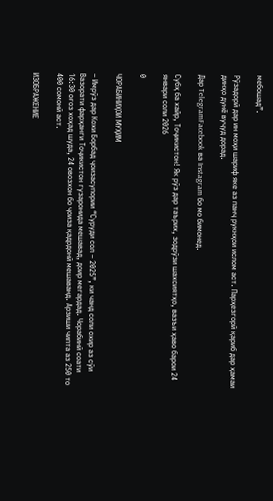мебошад”.

Рӯзадорӣ дар ин моҳи шариф яке аз панҷ рукнҳои ислом аст. Парҳезгорӣ қариб дар ҳамаи динҳо дунё вуҷуд дорад.

Дар TelegramFacebook ва Instagram бо мо бимонед.

Субҳ ба хайр, Тоҷикистон! Як рӯз дар таърих, зодрӯзи шахсиятҳо, вазъи ҳаво барои 24 январи соли 2026

0

ЧОРАБИНИҲОИ МУҲИМ

– Имрӯз дар Кохи Борбад ҷоизасупории “Суруди сол – 2025”, ки чанд соли охир аз сӯи Вазорати фарҳанги Тоҷикистон гузаронида мешавад, доир мегардад. Чорабинӣ соати 16:30 оғоз хоҳад шуда, 24 овозхон бо ҷоиза қадрдонӣ мешаванд. Арзиши чипта аз 250 то 400 сомонӣ аст.

ИЗОБРАЖЕНИЕ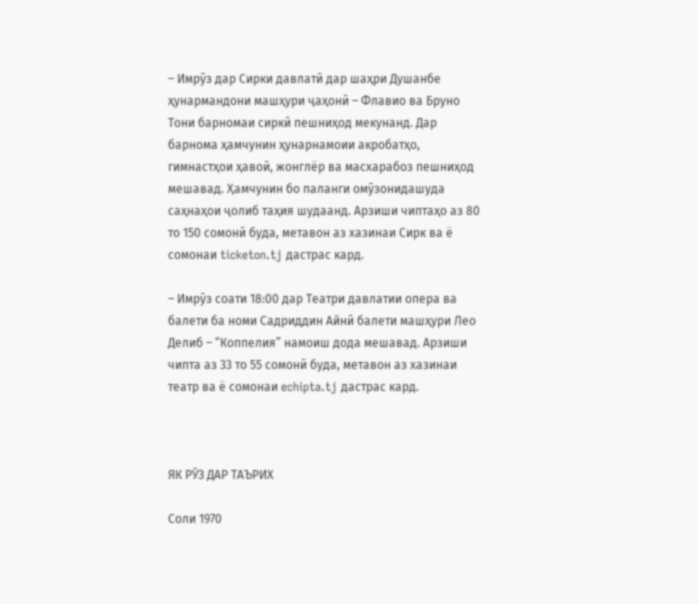– Имрӯз дар Сирки давлатӣ дар шаҳри Душанбе ҳунармандони машҳури ҷаҳонӣ – Флавио ва Бруно Тони барномаи сиркӣ пешниҳод мекунанд. Дар барнома ҳамчунин ҳунарнамоии акробатҳо, гимнастҳои ҳавоӣ, жонглёр ва масхарабоз пешниҳод мешавад. Ҳамчунин бо паланги омӯзонидашуда саҳнаҳои ҷолиб таҳия шудаанд. Арзиши чиптаҳо аз 80 то 150 сомонӣ буда, метавон аз хазинаи Сирк ва ё сомонаи ticketon.tj дастрас кард.

– Имрӯз соати 18:00 дар Театри давлатии опера ва балети ба номи Садриддин Айнӣ балети машҳури Лео Делиб – “Коппелия” намоиш дода мешавад. Арзиши чипта аз 33 то 55 сомонӣ буда, метавон аз хазинаи театр ва ё сомонаи echipta.tj дастрас кард.



ЯК РӮЗ ДАР ТАЪРИХ

Соли 1970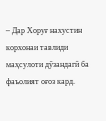– Дар Хоруғ нахустин корхонаи тавлиди маҳсулоти дӯзандагӣ ба фаъолият оғоз кард.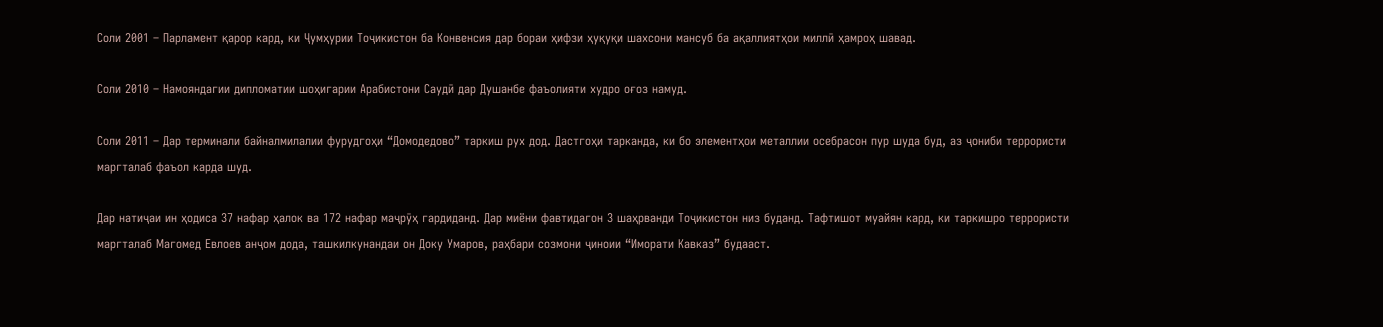Соли 2001 – Парламент қарор кард, ки Ҷумҳурии Тоҷикистон ба Конвенсия дар бораи ҳифзи ҳуқуқи шахсони мансуб ба ақаллиятҳои миллӣ ҳамроҳ шавад.

Соли 2010 – Намояндагии дипломатии шоҳигарии Арабистони Саудӣ дар Душанбе фаъолияти худро оғоз намуд.

Соли 2011 – Дар терминали байналмилалии фурудгоҳи “Домодедово” таркиш рух дод. Дастгоҳи тарканда, ки бо элементҳои металлии осебрасон пур шуда буд, аз ҷониби террористи маргталаб фаъол карда шуд.

Дар натиҷаи ин ҳодиса 37 нафар ҳалок ва 172 нафар маҷрӯҳ гардиданд. Дар миёни фавтидагон 3 шаҳрванди Тоҷикистон низ буданд. Тафтишот муайян кард, ки таркишро террористи маргталаб Магомед Евлоев анҷом дода, ташкилкунандаи он Доку Умаров, раҳбари созмони ҷиноии “Иморати Кавказ” будааст.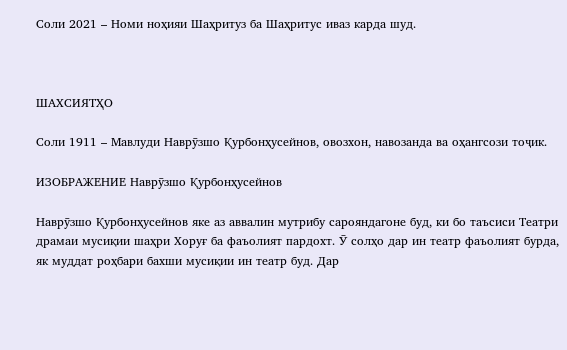Соли 2021 – Номи ноҳияи Шаҳритуз ба Шаҳритус иваз карда шуд.



ШАХСИЯТҲО

Соли 1911 – Мавлуди Наврӯзшо Қурбонҳусейнов, овозхон, навозанда ва оҳангсози тоҷик.

ИЗОБРАЖЕНИЕ Наврӯзшо Қурбонҳусейнов

Наврӯзшо Қурбонҳусейнов яке аз аввалин мутрибу сарояндагоне буд, ки бо таъсиси Театри драмаи мусиқии шаҳри Хоруғ ба фаъолият пардохт. Ӯ солҳо дар ин театр фаъолият бурда, як муддат роҳбари бахши мусиқии ин театр буд. Дар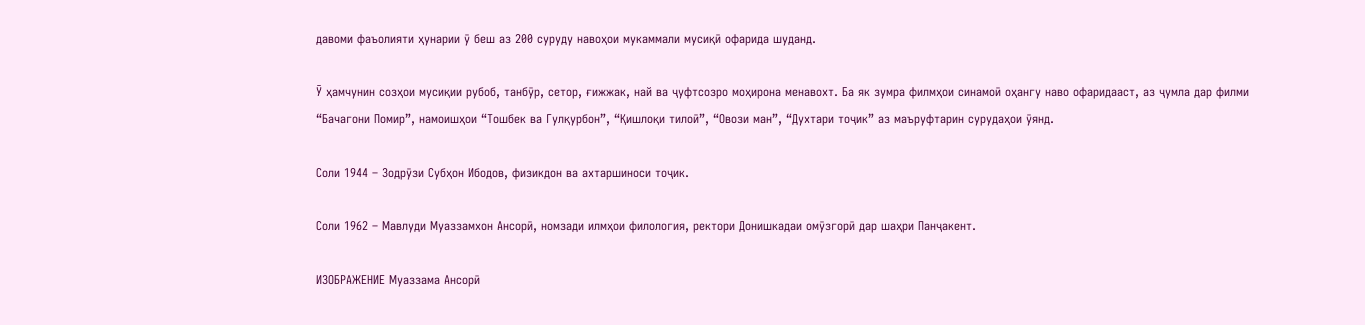давоми фаъолияти ҳунарии ӯ беш аз 200 суруду навоҳои мукаммали мусиқӣ офарида шуданд.

Ӯ ҳамчунин созҳои мусиқии рубоб, танбӯр, сетор, ғижжак, най ва ҷуфтсозро моҳирона менавохт. Ба як зумра филмҳои синамоӣ оҳангу наво офаридааст, аз ҷумла дар филми “Бачагони Помир”, намоишҳои “Тошбек ва Гулқурбон”, “Қишлоқи тилоӣ”, “Овози ман”, “Духтари тоҷик” аз маъруфтарин сурудаҳои ӯянд.

Соли 1944 – Зодрӯзи Субҳон Ибодов, физикдон ва ахтаршиноси тоҷик.

Соли 1962 – Мавлуди Муаззамхон Ансорӣ, номзади илмҳои филология, ректори Донишкадаи омӯзгорӣ дар шаҳри Панҷакент.

ИЗОБРАЖЕНИЕ Муаззама Ансорӣ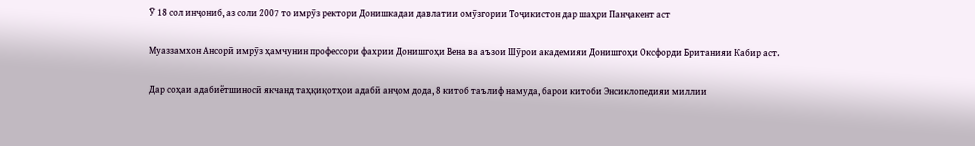Ӯ 18 сол инҷониб, аз соли 2007 то имрӯз ректори Донишкадаи давлатии омӯзгории Тоҷикистон дар шаҳри Панҷакент аст

Муаззамхон Ансорӣ имрӯз ҳамчунин профессори фахрии Донишгоҳи Вена ва аъзои Шӯрои академияи Донишгоҳи Оксфорди Британияи Кабир аст.

Дар соҳаи адабиётшиносӣ якчанд таҳқиқотҳои адабӣ анҷом дода, 8 китоб таълиф намуда, барои китоби Энсиклопедияи миллии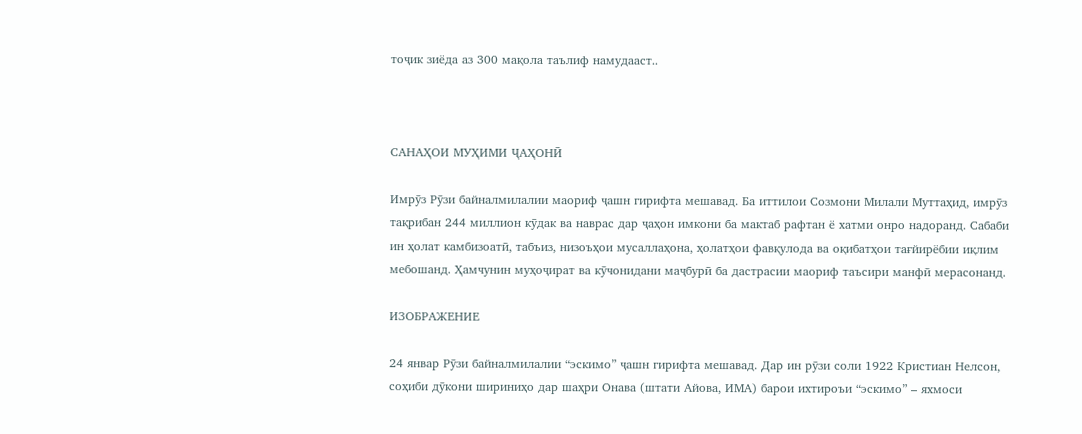тоҷик зиёда аз 300 мақола таълиф намудааст..



САНАҲОИ МУҲИМИ ҶАҲОНӢ

Имрӯз Рӯзи байналмилалии маориф ҷашн гирифта мешавад. Ба иттилои Созмони Милали Муттаҳид, имрӯз тақрибан 244 миллион кӯдак ва наврас дар ҷаҳон имкони ба мактаб рафтан ё хатми онро надоранд. Сабаби ин ҳолат камбизоатӣ, табъиз, низоъҳои мусаллаҳона, ҳолатҳои фавқулода ва оқибатҳои тағйирёбии иқлим мебошанд. Ҳамчунин муҳоҷират ва кӯчонидани маҷбурӣ ба дастрасии маориф таъсири манфӣ мерасонанд.

ИЗОБРАЖЕНИЕ

24 январ Рӯзи байналмилалии “эскимо” ҷашн гирифта мешавад. Дар ин рӯзи соли 1922 Кристиан Нелсон, соҳиби дӯкони шириниҳо дар шаҳри Онава (штати Айова, ИМА) барои ихтироъи “эскимо” – яхмоси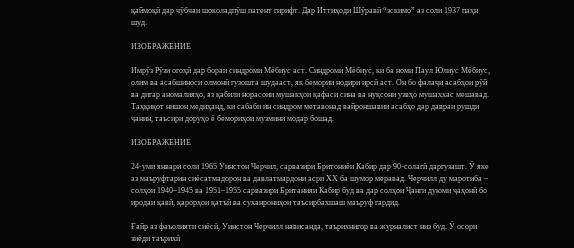қаймоқӣ дар чӯбчаи шоколадпӯш патент гирифт. Дар Иттиҳоди Шӯравӣ “эскимо” аз соли 1937 паҳн шуд.

ИЗОБРАЖЕНИЕ

Имрӯз Рӯзи огоҳӣ дар бораи синдроми Мёбиус аст. Синдроми Мёбиус, ки ба номи Паул Юлиус Мёбиус, олим ва асабшиноси олмонӣ гузошта шудааст, як бемории нодири ирсӣ аст. Он бо фалаҷи асабҳои рӯй ва дигар аномалияҳо, аз қабили норасоии мушакҳои қафаси сина ва нуқсони узвҳо мушаххас мешавад. Таҳқиқот нишон медиҳанд, ки сабаби ин синдром метавонад вайроншавии асабҳо дар давраи рушди ҷанин, таъсири доруҳо ё бемориҳои музмини модар бошад.

ИЗОБРАЖЕНИЕ

24-уми январи соли 1965 Уинстон Черчил, сарвазири Бритониёи Кабир дар 90-солагӣ даргузашт. Ӯ яке аз маъруфтарин сиёсатмадорон ва давлатмардони асри ХХ ба шумор меравад. Черчилл ду маротиба – солҳои 1940–1945 ва 1951–1955 сарвазири Британияи Кабир буд ва дар солҳои Ҷанги дуюми ҷаҳонӣ бо иродаи қавӣ, қарорҳои қатъӣ ва суханрониҳои таъсирбахшаш маъруф гардид.

Ғайр аз фаъолияти сиёсӣ, Уинстон Черчилл нависанда, таърихнигор ва журналист низ буд. Ӯ осори зиёди таърихӣ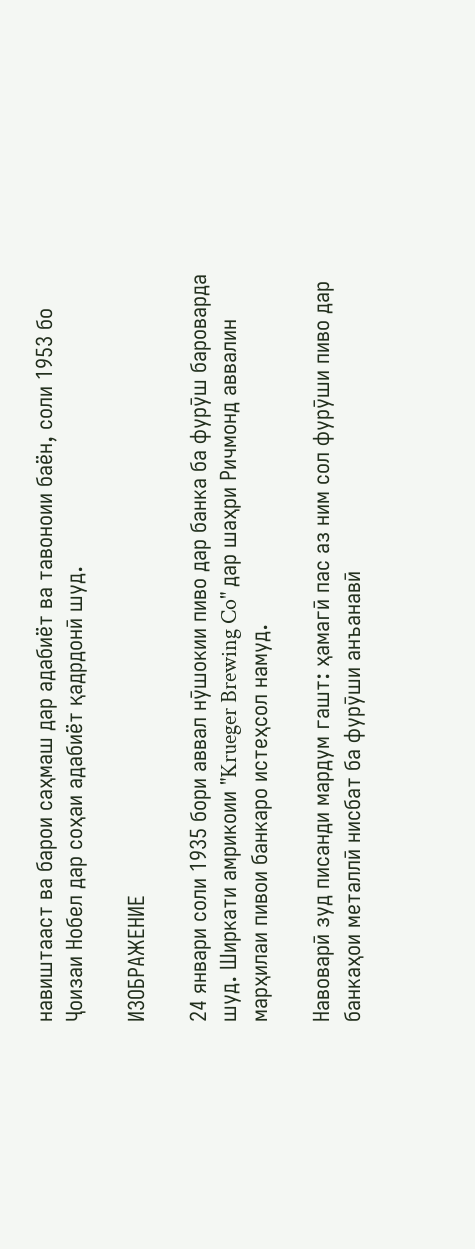навиштааст ва барои саҳмаш дар адабиёт ва тавоноии баён, соли 1953 бо Ҷоизаи Нобел дар соҳаи адабиёт қадрдонӣ шуд.

ИЗОБРАЖЕНИЕ

24 январи соли 1935 бори аввал нӯшокии пиво дар банка ба фурӯш бароварда шуд. Ширкати амрикоии "Krueger Brewing Co" дар шаҳри Ричмонд аввалин марҳилаи пивои банкаро истеҳсол намуд.

Навоварӣ зуд писанди мардум гашт: ҳамагӣ пас аз ним сол фурӯши пиво дар банкаҳои металлӣ нисбат ба фурӯши анъанавӣ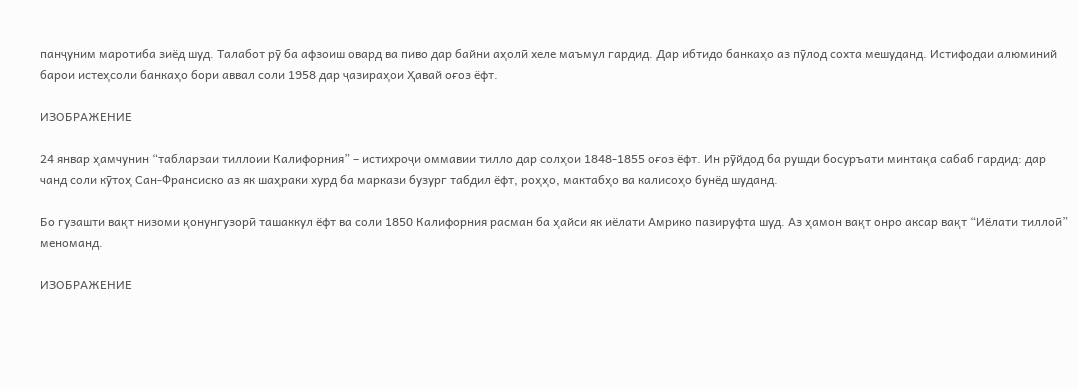панҷуним маротиба зиёд шуд. Талабот рӯ ба афзоиш овард ва пиво дар байни аҳолӣ хеле маъмул гардид. Дар ибтидо банкаҳо аз пӯлод сохта мешуданд. Истифодаи алюминий барои истеҳсоли банкаҳо бори аввал соли 1958 дар ҷазираҳои Ҳавай оғоз ёфт.

ИЗОБРАЖЕНИЕ

24 январ ҳамчунин “табларзаи тиллоии Калифорния” – истихроҷи оммавии тилло дар солҳои 1848-1855 оғоз ёфт. Ин рӯйдод ба рушди босуръати минтақа сабаб гардид: дар чанд соли кӯтоҳ Сан-Франсиско аз як шаҳраки хурд ба маркази бузург табдил ёфт, роҳҳо, мактабҳо ва калисоҳо бунёд шуданд.

Бо гузашти вақт низоми қонунгузорӣ ташаккул ёфт ва соли 1850 Калифорния расман ба ҳайси як иёлати Амрико пазируфта шуд. Аз ҳамон вақт онро аксар вақт “Иёлати тиллоӣ” меноманд.

ИЗОБРАЖЕНИЕ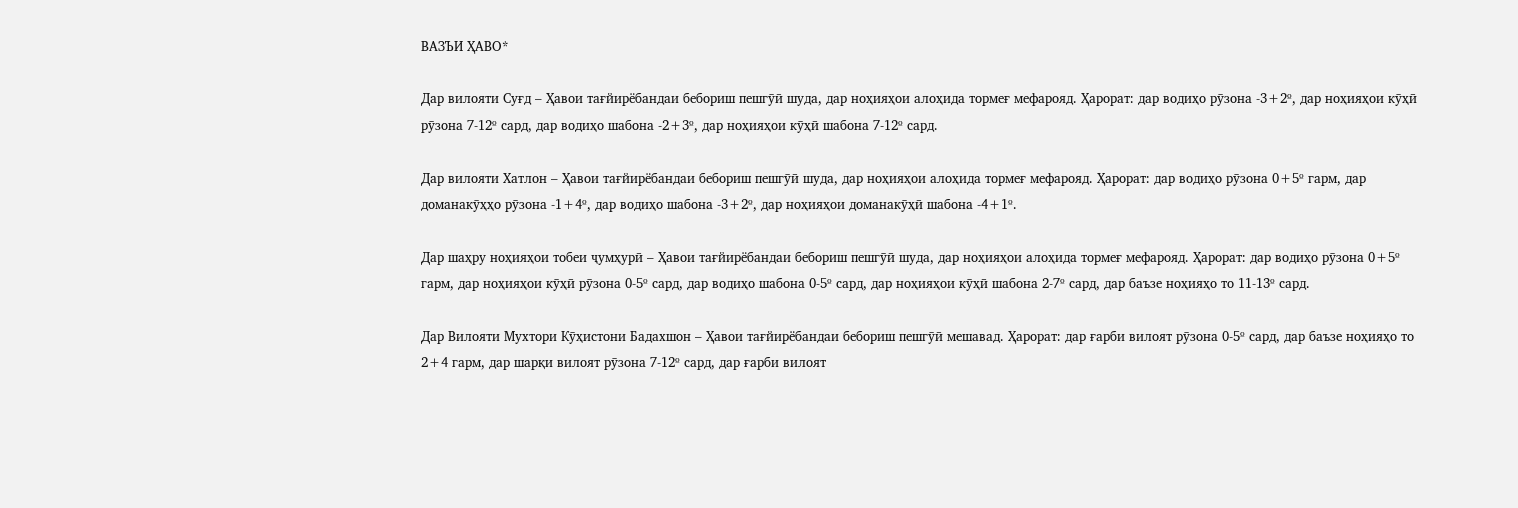ВАЗЪИ ҲАВО*

Дар вилояти Суғд – Ҳавои тағйирёбандаи бебориш пешгӯӣ шуда, дар ноҳияҳои алоҳида тормеғ мефарояд. Ҳарорат: дар водиҳо рӯзона -3+2º, дар ноҳияҳои кӯҳӣ рӯзона 7-12º сард, дар водиҳо шабона -2+3º, дар ноҳияҳои кӯҳӣ шабона 7-12º сард.

Дар вилояти Хатлон – Ҳавои тағйирёбандаи бебориш пешгӯӣ шуда, дар ноҳияҳои алоҳида тормеғ мефарояд. Ҳарорат: дар водиҳо рӯзона 0+5º гарм, дар  доманакӯҳҳо рӯзона -1+4º, дар водиҳо шабона -3+2º, дар ноҳияҳои доманакӯҳӣ шабона -4+1º.

Дар шаҳру ноҳияҳои тобеи ҷумҳурӣ – Ҳавои тағйирёбандаи бебориш пешгӯӣ шуда, дар ноҳияҳои алоҳида тормеғ мефарояд. Ҳарорат: дар водиҳо рӯзона 0+5º гарм, дар ноҳияҳои кӯҳӣ рӯзона 0-5º сард, дар водиҳо шабона 0-5º сард, дар ноҳияҳои кӯҳӣ шабона 2-7º сард, дар баъзе ноҳияҳо то 11-13º сард.

Дар Вилояти Мухтори Кӯҳистони Бадахшон – Ҳавои тағйирёбандаи бебориш пешгӯӣ мешавад. Ҳарорат: дар ғарби вилоят рӯзона 0-5º сард, дар баъзе ноҳияҳо то 2+4 гарм, дар шарқи вилоят рӯзона 7-12º сард, дар ғарби вилоят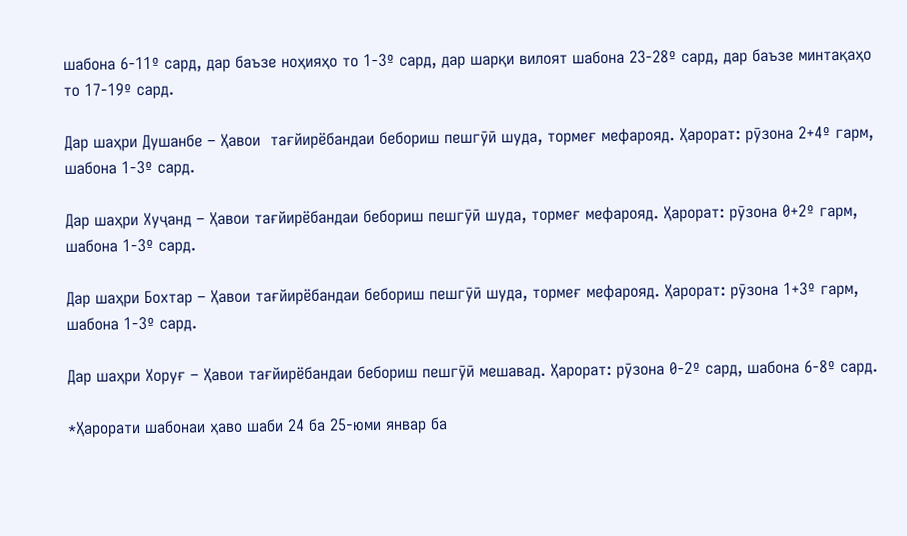шабона 6-11º сард, дар баъзе ноҳияҳо то 1-3º сард, дар шарқи вилоят шабона 23-28º сард, дар баъзе минтақаҳо то 17-19º сард.

Дар шаҳри Душанбе – Ҳавои  тағйирёбандаи бебориш пешгӯӣ шуда, тормеғ мефарояд. Ҳарорат: рӯзона 2+4º гарм, шабона 1-3º сард.

Дар шаҳри Хуҷанд – Ҳавои тағйирёбандаи бебориш пешгӯӣ шуда, тормеғ мефарояд. Ҳарорат: рӯзона 0+2º гарм, шабона 1-3º сард.

Дар шаҳри Бохтар – Ҳавои тағйирёбандаи бебориш пешгӯӣ шуда, тормеғ мефарояд. Ҳарорат: рӯзона 1+3º гарм, шабона 1-3º сард.

Дар шаҳри Хоруғ – Ҳавои тағйирёбандаи бебориш пешгӯӣ мешавад. Ҳарорат: рӯзона 0-2º сард, шабона 6-8º сард.

*Ҳарорати шабонаи ҳаво шаби 24 ба 25-юми январ ба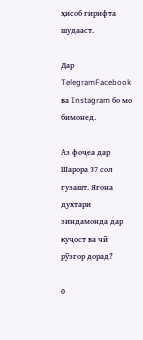ҳисоб гирифта шудааст.

Дар TelegramFacebook ва Instagram бо мо бимонед.

Аз фоҷеа дар Шарора 37 сол гузашт. Ягона духтари зиндамонда дар куҷост ва чӣ рӯзгор дорад?

0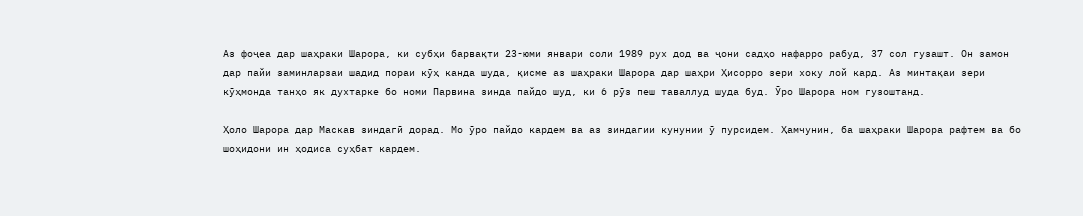Аз фоҷеа дар шаҳраки Шарора, ки субҳи барвақти 23-юми январи соли 1989 рух дод ва ҷони садҳо нафарро рабуд, 37 сол гузашт. Он замон дар пайи заминларзаи шадид пораи кӯҳ канда шуда, қисме аз шаҳраки Шарора дар шаҳри Ҳисорро зери хоку лой кард. Аз минтақаи зери кӯҳмонда танҳо як духтарке бо номи Парвина зинда пайдо шуд, ки 6 рӯз пеш таваллуд шуда буд. Ӯро Шарора ном гузоштанд.

Ҳоло Шарора дар Маскав зиндагӣ дорад. Мо ӯро пайдо кардем ва аз зиндагии кунунии ӯ пурсидем. Ҳамчунин, ба шаҳраки Шарора рафтем ва бо шоҳидони ин ҳодиса суҳбат кардем.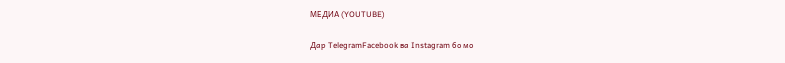МЕДИА (YOUTUBE)

Дар TelegramFacebook ва Instagram бо мо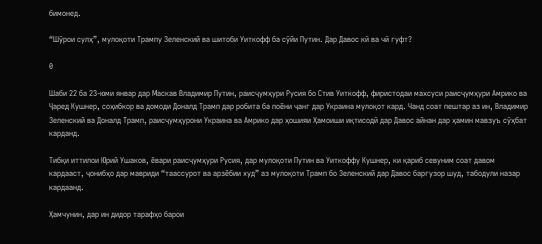бимонед.

“Шӯрои сулҳ”, мулоқоти Трампу Зеленский ва шитоби Уиткофф ба сӯйи Путин. Дар Давос кӣ ва чӣ гуфт?

0

Шаби 22 ба 23-юми январ дар Маскав Владимир Путин, раисҷумҳури Русия бо Стив Уиткофф, фиристодаи махсуси раисҷумҳури Амрико ва Ҷаред Кушнер, соҳибкор ва домоди Доналд Трамп дар робита ба поёни ҷанг дар Украина мулоқот кард. Чанд соат пештар аз ин, Владимир Зеленский ва Доналд Трамп, раисҷумҳурони Украина ва Амрико дар ҳошияи Ҳамоиши иқтисодӣ дар Давос айнан дар ҳамин мавзуъ сӯҳбат карданд.

Тибқи иттилои Юрий Ушаков, ёвари раисҷумҳури Русия, дар мулоқоти Путин ва Уиткоффу Кушнер, ки қариб севуним соат давом кардааст, ҷонибҳо дар мавриди “таассурот ва арзёбии худ” аз мулоқоти Трамп бо Зеленский дар Давос баргузор шуд, табодули назар кардаанд.

Ҳамчунин, дар ин дидор тарафҳо барои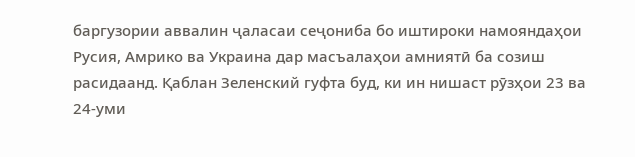баргузории аввалин ҷаласаи сеҷониба бо иштироки намояндаҳои Русия, Амрико ва Украина дар масъалаҳои амниятӣ ба созиш расидаанд. Қаблан Зеленский гуфта буд, ки ин нишаст рӯзҳои 23 ва 24-уми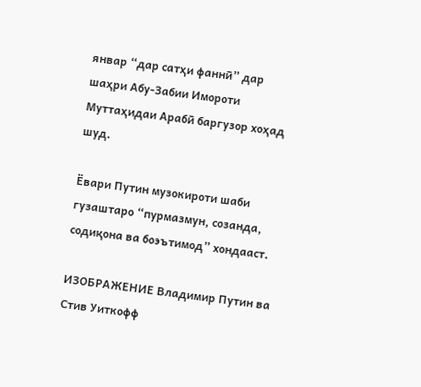январ “дар сатҳи фаннӣ” дар шаҳри Абу-Забии Имороти Муттаҳидаи Арабӣ баргузор хоҳад шуд.

Ёвари Путин музокироти шаби гузаштаро “пурмазмун, созанда, содиқона ва боэътимод” хондааст.

ИЗОБРАЖЕНИЕ Владимир Путин ва Стив Уиткофф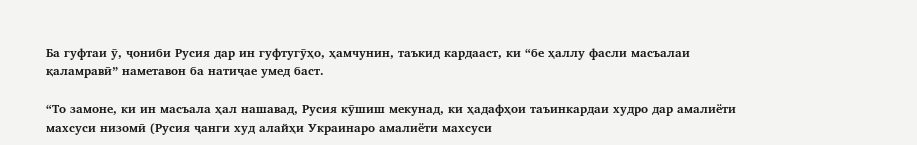Ба гуфтаи ӯ, ҷониби Русия дар ин гуфтугӯҳо, ҳамчунин, таъкид кардааст, ки “бе ҳаллу фасли масъалаи қаламравӣ” наметавон ба натиҷае умед баст.

“То замоне, ки ин масъала ҳал нашавад, Русия кӯшиш мекунад, ки ҳадафҳои таъинкардаи худро дар амалиёти махсуси низомӣ (Русия ҷанги худ алайҳи Украинаро амалиёти махсуси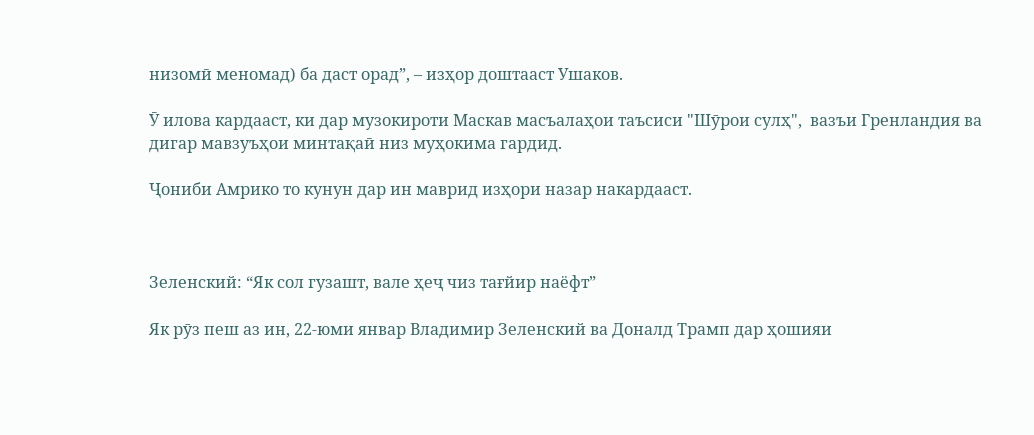низомӣ меномад) ба даст орад”, – изҳор доштааст Ушаков.

Ӯ илова кардааст, ки дар музокироти Маскав масъалаҳои таъсиси "Шӯрои сулҳ",  вазъи Гренландия ва дигар мавзуъҳои минтақаӣ низ муҳокима гардид.

Ҷониби Амрико то кунун дар ин маврид изҳори назар накардааст.



Зеленский: “Як сол гузашт, вале ҳеҷ чиз тағйир наёфт”

Як рӯз пеш аз ин, 22-юми январ Владимир Зеленский ва Доналд Трамп дар ҳошияи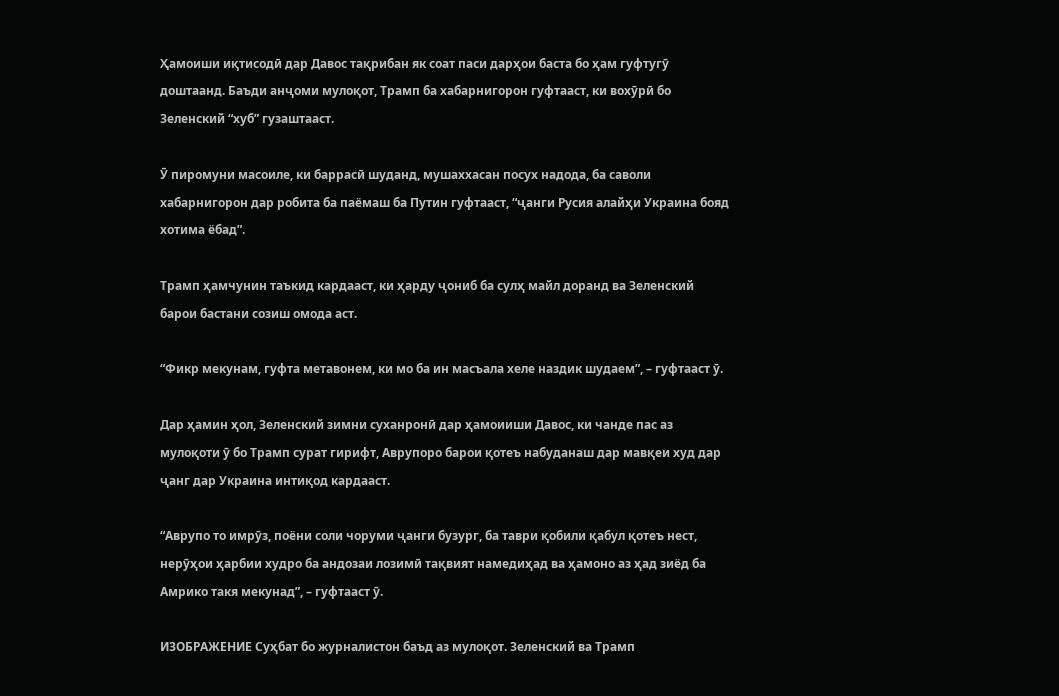Ҳамоиши иқтисодӣ дар Давос тақрибан як соат паси дарҳои баста бо ҳам гуфтугӯ доштаанд. Баъди анҷоми мулоқот, Трамп ба хабарнигорон гуфтааст, ки вохӯрӣ бо Зеленский “хуб” гузаштааст.

Ӯ пиромуни масоиле, ки баррасӣ шуданд, мушаххасан посух надода, ба саволи хабарнигорон дар робита ба паёмаш ба Путин гуфтааст, “ҷанги Русия алайҳи Украина бояд хотима ёбад”.

Трамп ҳамчунин таъкид кардааст, ки ҳарду ҷониб ба сулҳ майл доранд ва Зеленский барои бастани созиш омода аст.

“Фикр мекунам, гуфта метавонем, ки мо ба ин масъала хеле наздик шудаем”, – гуфтааст ӯ.

Дар ҳамин ҳол, Зеленский зимни суханронӣ дар ҳамоииши Давос, ки чанде пас аз мулоқоти ӯ бо Трамп сурат гирифт, Аврупоро барои қотеъ набуданаш дар мавқеи худ дар ҷанг дар Украина интиқод кардааст.

“Аврупо то имрӯз, поёни соли чоруми ҷанги бузург, ба таври қобили қабул қотеъ нест, нерӯҳои ҳарбии худро ба андозаи лозимӣ тақвият намедиҳад ва ҳамоно аз ҳад зиёд ба Амрико такя мекунад”, – гуфтааст ӯ.

ИЗОБРАЖЕНИЕ Суҳбат бо журналистон баъд аз мулоқот. Зеленский ва Трамп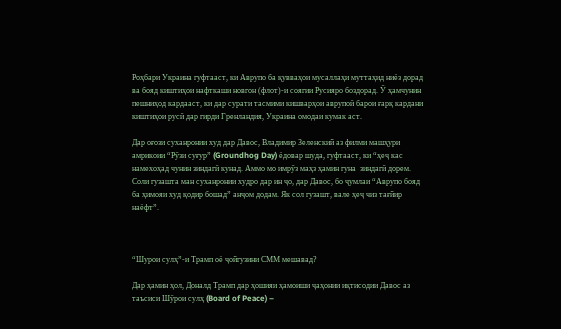Роҳбари Украина гуфтааст, ки Аврупо ба қувваҳои мусаллаҳи муттаҳид ниёз дорад ва бояд киштиҳои нафткаши новгон (флот)-и соягии Русияро боздорад. Ӯ ҳамчунин пешниҳод кардааст, ки дар сурати тасмими кишварҳои аврупоӣ барои ғарқ кардани киштиҳои русӣ дар гирди Гренландия, Украина омодаи кумак аст.

Дар оғози суханронии худ дар Давос, Владимир Зеленский аз филми машҳури амрикоии “Рӯзи суғур” (Groundhog Day) ёдовар шуда, гуфтааст, ки “ҳеҷ кас намехоҳад чунин зиндагӣ кунад. Аммо мо имрӯз маҳз ҳамин гуна  зиндагӣ дорем. Соли гузашта ман суханронии худро дар ин ҷо, дар Давос, бо ҷумлаи “Аврупо бояд  ба ҳимояи худ қодир бошад” анҷом додам. Як сол гузашт, вале ҳеҷ чиз тағйир наёфт”.



“Шурои сулҳ”-и Трамп оё ҷойгузини СММ мешавад?

Дар ҳамин ҳол, Доналд Трамп дар ҳошияи ҳамоиши ҷаҳонии иқтисодии Давос аз таъсиси Шӯрои сулҳ (Board of Peace) –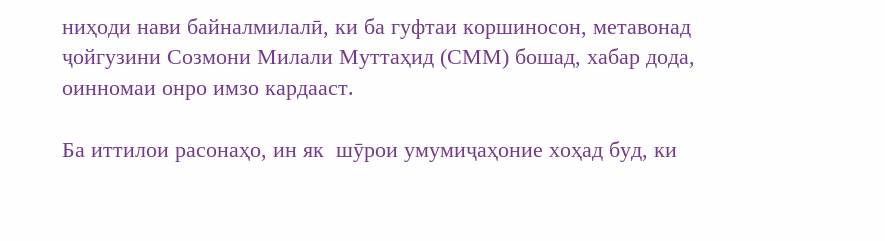ниҳоди нави байналмилалӣ, ки ба гуфтаи коршиносон, метавонад ҷойгузини Созмони Милали Муттаҳид (СММ) бошад, хабар дода, оинномаи онро имзо кардааст.

Ба иттилои расонаҳо, ин як  шӯрои умумиҷаҳоние хоҳад буд, ки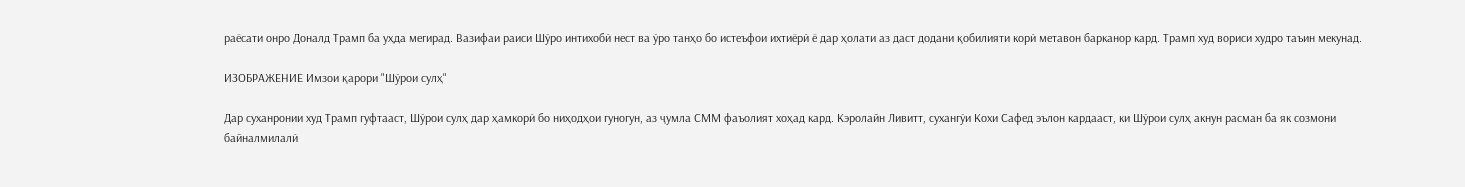раёсати онро Доналд Трамп ба уҳда мегирад. Вазифаи раиси Шӯро интихобӣ нест ва ӯро танҳо бо истеъфои ихтиёрӣ ё дар ҳолати аз даст додани қобилияти корӣ метавон барканор кард. Трамп худ вориси худро таъин мекунад.

ИЗОБРАЖЕНИЕ Имзои қарори "Шӯрои сулҳ"

Дар суханронии худ Трамп гуфтааст, Шӯрои сулҳ дар ҳамкорӣ бо ниҳодҳои гуногун, аз ҷумла СММ фаъолият хоҳад кард. Кэролайн Ливитт, сухангӯи Кохи Сафед эълон кардааст, ки Шӯрои сулҳ акнун расман ба як созмони байналмилалӣ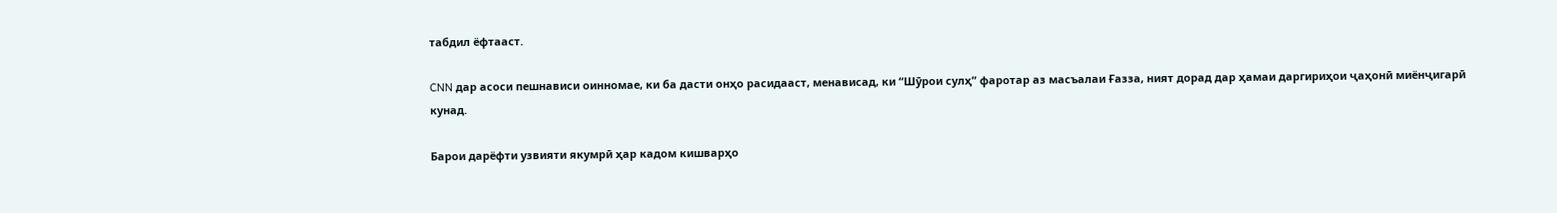табдил ёфтааст.

CNN дар асоси пешнависи оинномае, ки ба дасти онҳо расидааст, менависад, ки “Шӯрои сулҳ” фаротар аз масъалаи Ғазза, ният дорад дар ҳамаи даргириҳои ҷаҳонӣ миёнҷигарӣ кунад.

Барои дарёфти узвияти якумрӣ ҳар кадом кишварҳо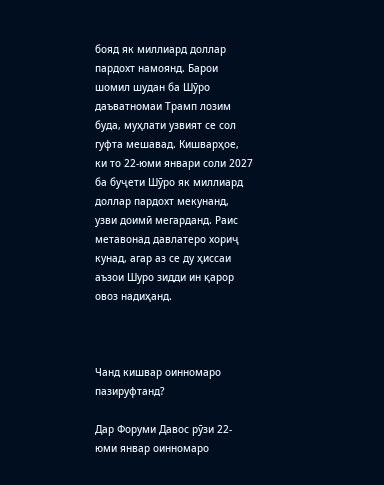бояд як миллиард доллар пардохт намоянд. Барои шомил шудан ба Шӯро даъватномаи Трамп лозим буда, муҳлати узвият се сол гуфта мешавад. Кишварҳое, ки то 22-юми январи соли 2027 ба буҷети Шӯро як миллиард доллар пардохт мекунанд, узви доимӣ мегарданд. Раис метавонад давлатеро хориҷ кунад, агар аз се ду ҳиссаи аъзои Шуро зидди ин қарор овоз надиҳанд.



Чанд кишвар оинномаро пазируфтанд?

Дар Форуми Давос рӯзи 22-юми январ оинномаро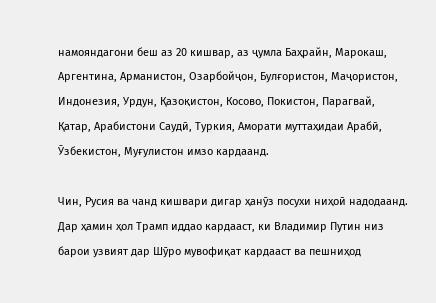намояндагони беш аз 20 кишвар, аз ҷумла Баҳрайн, Марокаш, Аргентина, Арманистон, Озарбойҷон, Булғористон, Маҷористон, Индонезия, Урдун, Қазоқистон, Косово, Покистон, Парагвай, Қатар, Арабистони Саудӣ, Туркия, Аморати муттаҳидаи Арабӣ, Ӯзбекистон, Муғулистон имзо кардаанд.

Чин, Русия ва чанд кишвари дигар ҳанӯз посухи ниҳоӣ надодаанд. Дар ҳамин ҳол Трамп иддао кардааст, ки Владимир Путин низ барои узвият дар Шӯро мувофиқат кардааст ва пешниҳод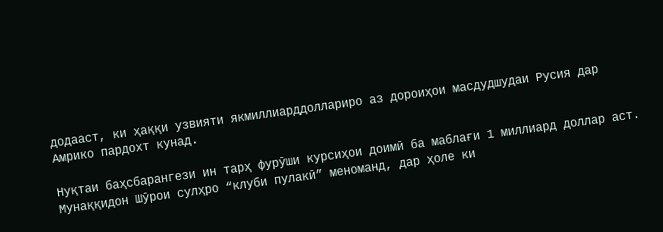додааст, ки ҳаққи узвияти якмиллиарддоллариро аз дороиҳои масдудшудаи Русия дар Амрико пардохт кунад.

Нуқтаи баҳсбарангези ин тарҳ фурӯши курсиҳои доимӣ ба маблағи 1 миллиард доллар аст. Мунаққидон Шӯрои сулҳро “клуби пулакӣ” меноманд, дар ҳоле ки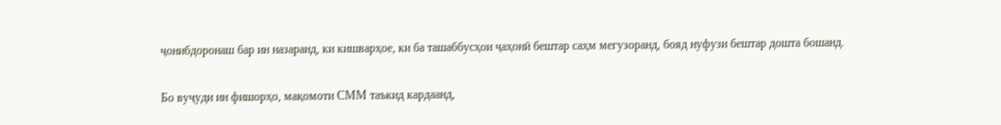ҷонибдоронаш бар ин назаранд, ки кишварҳое, ки ба ташаббусҳои ҷаҳонӣ бештар саҳм мегузоранд, бояд нуфузи бештар дошта бошанд.

Бо вуҷуди ин фишорҳо, мақомоти СММ таъкид кардаанд,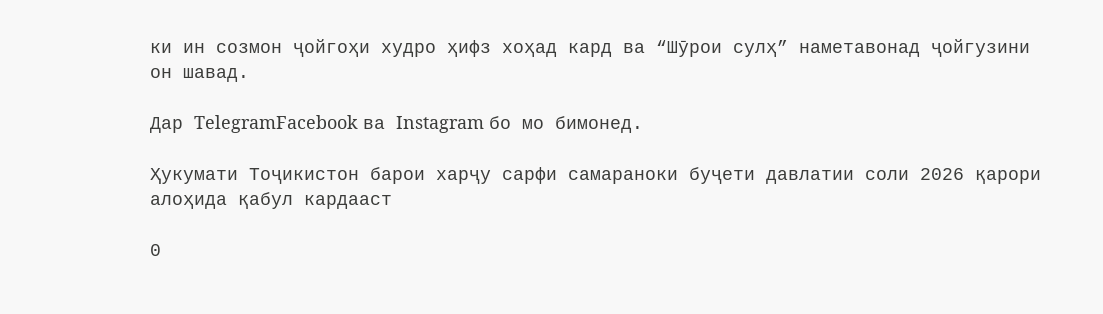ки ин созмон ҷойгоҳи худро ҳифз хоҳад кард ва “Шӯрои сулҳ” наметавонад ҷойгузини он шавад.

Дар TelegramFacebook ва Instagram бо мо бимонед.

Ҳукумати Тоҷикистон барои харҷу сарфи самараноки буҷети давлатии соли 2026 қарори алоҳида қабул кардааст

0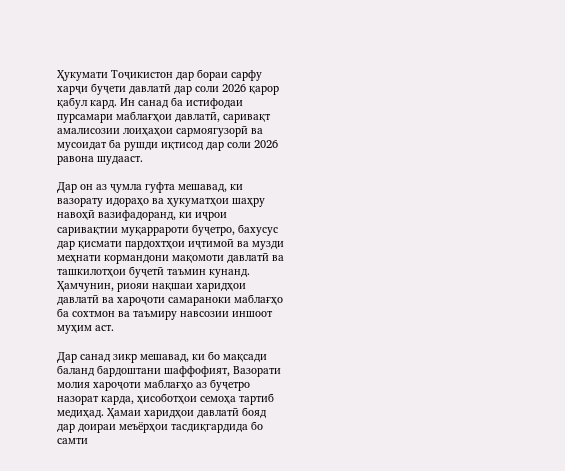Ҳукумати Тоҷикистон дар бораи сарфу харҷи буҷети давлатӣ дар соли 2026 қарор қабул кард. Ин санад ба истифодаи пурсамари маблағҳои давлатӣ, саривақт амалисозии лоиҳаҳои сармоягузорӣ ва мусоидат ба рушди иқтисод дар соли 2026 равона шудааст.

Дар он аз ҷумла гуфта мешавад, ки вазорату идораҳо ва ҳукуматҳои шаҳру навоҳӣ вазифадоранд, ки иҷрои саривақтии муқаррароти буҷетро, бахусус дар қисмати пардохтҳои иҷтимоӣ ва музди меҳнати кормандони мақомоти давлатӣ ва ташкилотҳои буҷетӣ таъмин кунанд. Ҳамчунин, риояи нақшаи харидҳои давлатӣ ва хароҷоти самараноки маблағҳо ба сохтмон ва таъмиру навсозии иншоот муҳим аст.

Дар санад зикр мешавад, ки бо мақсади баланд бардоштани шаффофият, Вазорати молия хароҷоти маблағҳо аз буҷетро назорат карда, ҳисоботҳои семоҳа тартиб медиҳад. Ҳамаи харидҳои давлатӣ бояд дар доираи меъёрҳои тасдиқгардида бо самти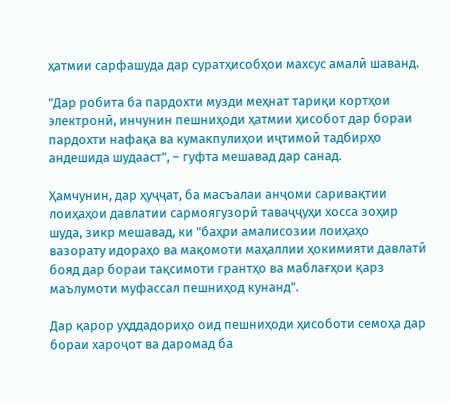ҳатмии сарфашуда дар суратҳисобҳои махсус амалӣ шаванд.

"Дар робита ба пардохти музди меҳнат тариқи кортҳои электронӣ, инчунин пешниҳоди ҳатмии ҳисобот дар бораи пардохти нафақа ва кумакпулиҳои иҷтимоӣ тадбирҳо андешида шудааст", – гуфта мешавад дар санад.

Ҳамчунин, дар ҳуҷҷат, ба масъалаи анҷоми саривақтии лоиҳаҳои давлатии сармоягузорӣ таваҷҷуҳи хосса зоҳир шуда, зикр мешавад, ки "баҳри амалисозии лоиҳаҳо вазорату идораҳо ва мақомоти маҳаллии ҳокимияти давлатӣ бояд дар бораи тақсимоти грантҳо ва маблағҳои қарз маълумоти муфассал пешниҳод кунанд".

Дар қарор уҳддадориҳо оид пешниҳоди ҳисоботи семоҳа дар бораи хароҷот ва даромад ба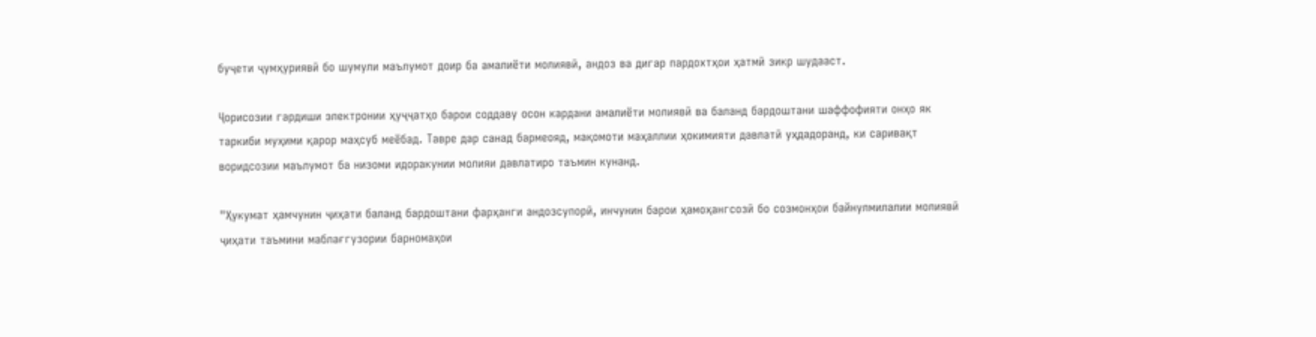буҷети ҷумҳуриявӣ бо шумули маълумот доир ба амалиёти молиявӣ, андоз ва дигар пардохтҳои ҳатмӣ зикр шудааст.

Ҷорисозии гардиши электронии ҳуҷҷатҳо барои соддаву осон кардани амалиёти молиявӣ ва баланд бардоштани шаффофияти онҳо як таркиби муҳими қарор маҳсуб меёбад. Тавре дар санад бармеояд, мақомоти маҳаллии ҳокимияти давлатӣ уҳдадоранд, ки саривақт воридсозии маълумот ба низоми идоракунии молияи давлатиро таъмин кунанд.

"Ҳукумат ҳамчунин ҷиҳати баланд бардоштани фарҳанги андозсупорӣ, инчунин барои ҳамоҳангсозӣ бо созмонҳои байнулмилалии молиявӣ ҷиҳати таъмини маблағгузории барномаҳои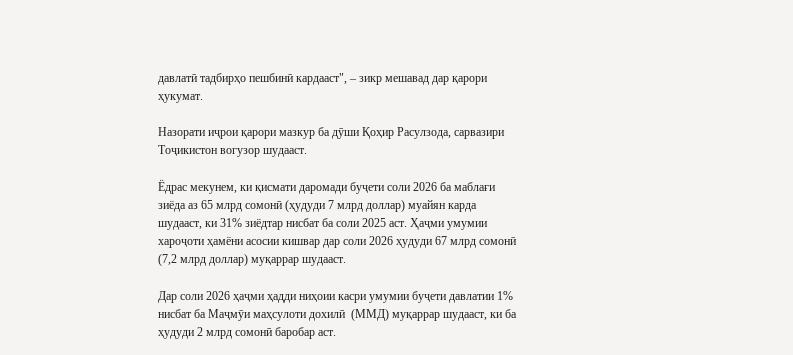давлатӣ тадбирҳо пешбинӣ кардааст", – зикр мешавад дар қарори ҳукумат.

Назорати иҷрои қарори мазкур ба дӯши Қоҳир Расулзода, сарвазири Тоҷикистон вогузор шудааст.

Ёдрас мекунем, ки қисмати даромади буҷети соли 2026 ба маблағи зиёда аз 65 млрд сомонӣ (ҳудуди 7 млрд доллар) муайян карда шудааст, ки 31% зиёдтар нисбат ба соли 2025 аст. Ҳаҷми умумии хароҷоти ҳамёни асосии кишвар дар соли 2026 ҳудуди 67 млрд сомонӣ (7,2 млрд доллар) муқаррар шудааст.

Дар соли 2026 ҳаҷми ҳадди ниҳоии касри умумии буҷети давлатии 1% нисбат ба Маҷмӯи маҳсулоти дохилӣ  (ММД) муқаррар шудааст, ки ба ҳудуди 2 млрд сомонӣ баробар аст.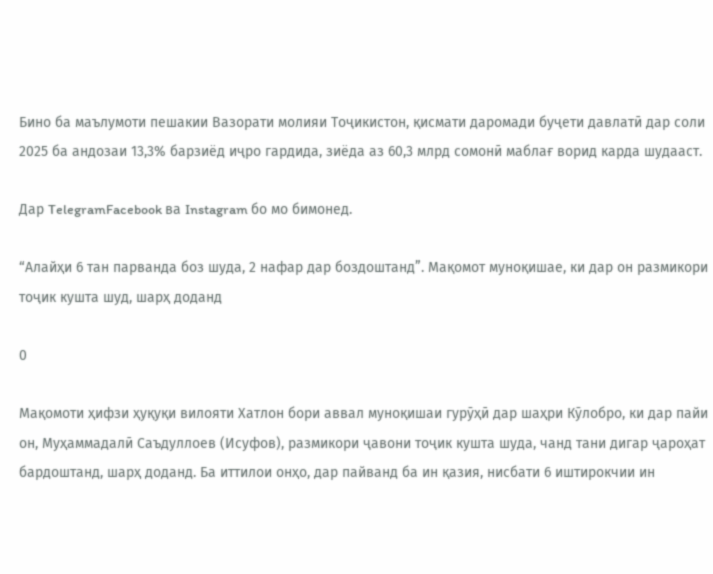Бино ба маълумоти пешакии Вазорати молияи Тоҷикистон, қисмати даромади буҷети давлатӣ дар соли 2025 ба андозаи 13,3% барзиёд иҷро гардида, зиёда аз 60,3 млрд сомонӣ маблағ ворид карда шудааст.

Дар TelegramFacebook ва Instagram бо мо бимонед.

“Алайҳи 6 тан парванда боз шуда, 2 нафар дар боздоштанд”. Мақомот муноқишае, ки дар он размикори тоҷик кушта шуд, шарҳ доданд

0

Мақомоти ҳифзи ҳуқуқи вилояти Хатлон бори аввал муноқишаи гурӯҳӣ дар шаҳри Кӯлобро, ки дар пайи он, Муҳаммадалӣ Саъдуллоев (Исуфов), размикори ҷавони тоҷик кушта шуда, чанд тани дигар ҷароҳат бардоштанд, шарҳ доданд. Ба иттилои онҳо, дар пайванд ба ин қазия, нисбати 6 иштирокчии ин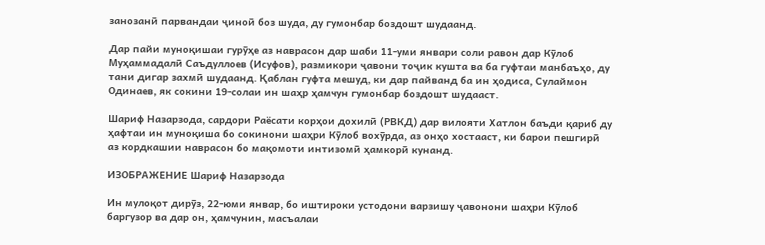занозанӣ парвандаи ҷиноӣ боз шуда, ду гумонбар боздошт шудаанд.

Дар пайи муноқишаи гурӯҳе аз наврасон дар шаби 11-уми январи соли равон дар Кӯлоб Муҳаммадалӣ Саъдуллоев (Исуфов), размикори ҷавони тоҷик кушта ва ба гуфтаи манбаъҳо, ду тани дигар захмӣ шудаанд. Қаблан гуфта мешуд, ки дар пайванд ба ин ҳодиса, Сулаймон Одинаев, як сокини 19-солаи ин шаҳр ҳамчун гумонбар боздошт шудааст.

Шариф Назарзода, сардори Раёсати корҳои дохилӣ (РВКД) дар вилояти Хатлон баъди қариб ду ҳафтаи ин муноқиша бо сокинони шаҳри Кӯлоб вохӯрда, аз онҳо хостааст, ки барои пешгирӣ аз кордкашии наврасон бо мақомоти интизомӣ ҳамкорӣ кунанд.

ИЗОБРАЖЕНИЕ Шариф Назарзода

Ин мулоқот дирӯз, 22-юми январ, бо иштироки устодони варзишу ҷавонони шаҳри Кӯлоб баргузор ва дар он, ҳамчунин, масъалаи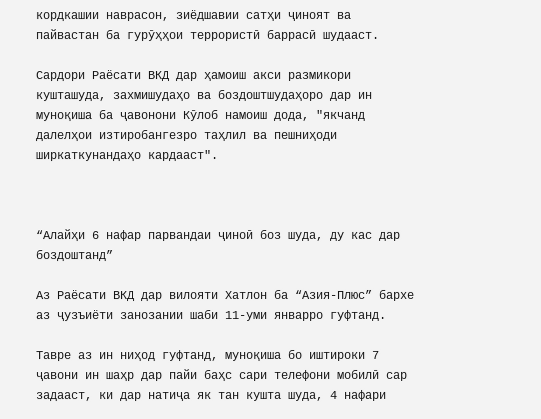кордкашии наврасон, зиёдшавии сатҳи ҷиноят ва пайвастан ба гурӯҳҳои террористӣ баррасӣ шудааст.

Сардори Раёсати ВКД дар ҳамоиш акси размикори кушташуда, захмишудаҳо ва боздоштшудаҳоро дар ин муноқиша ба ҷавонони Кӯлоб намоиш дода, "якчанд далелҳои изтиробангезро таҳлил ва пешниҳоди ширкаткунандаҳо кардааст".



“Алайҳи 6 нафар парвандаи ҷиноӣ боз шуда, ду кас дар боздоштанд”

Аз Раёсати ВКД дар вилояти Хатлон ба “Азия-Плюс” бархе аз ҷузъиёти занозании шаби 11-уми январро гуфтанд.

Тавре аз ин ниҳод гуфтанд, муноқиша бо иштироки 7 ҷавони ин шаҳр дар пайи баҳс сари телефони мобилӣ сар задааст, ки дар натиҷа як тан кушта шуда, 4 нафари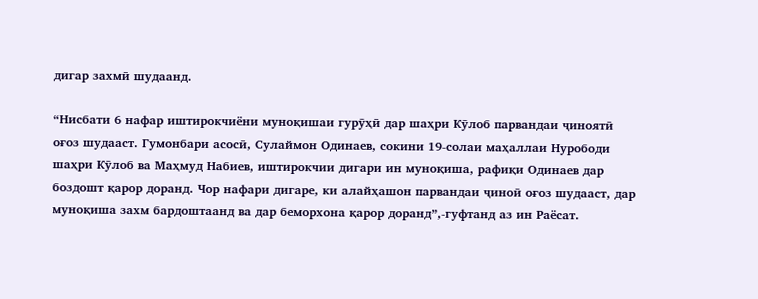дигар захмӣ шудаанд.

“Нисбати 6 нафар иштирокчиёни муноқишаи гурӯҳӣ дар шаҳри Кӯлоб парвандаи ҷиноятӣ оғоз шудааст. Гумонбари асосӣ, Сулаймон Одинаев, сокини 19-солаи маҳаллаи Нурободи шаҳри Кӯлоб ва Маҳмуд Набиев, иштирокчии дигари ин муноқиша, рафиқи Одинаев дар боздошт қарор доранд. Чор нафари дигаре, ки алайҳашон парвандаи ҷиноӣ оғоз шудааст, дар муноқиша захм бардоштаанд ва дар беморхона қарор доранд”,-гуфтанд аз ин Раёсат.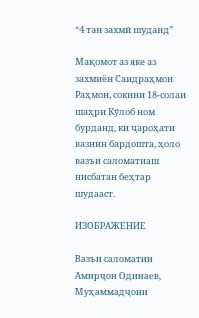“4 тан захмӣ шуданд”

Мақомот аз яке аз захмиён Саидраҳмон Раҳмон, сокини 18-солаи шаҳри Кӯлоб ном бурданд, ки ҷароҳати вазнин бардошта, ҳоло вазъи саломатиаш нисбатан беҳтар шудааст.

ИЗОБРАЖЕНИЕ

Вазъи саломатии Амирҷон Одинаев, Муҳаммадҷони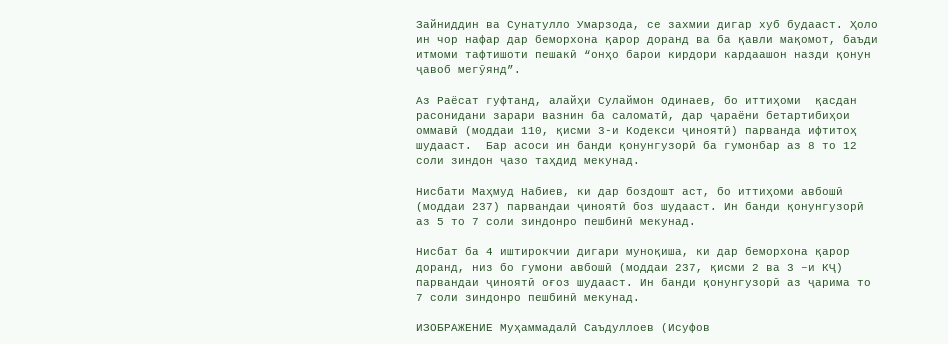Зайниддин ва Сунатулло Умарзода, се захмии дигар хуб будааст. Ҳоло ин чор нафар дар беморхона қарор доранд ва ба қавли мақомот, баъди итмоми тафтишоти пешакӣ “онҳо барои кирдори кардаашон назди қонун ҷавоб мегӯянд”.

Аз Раёсат гуфтанд, алайҳи Сулаймон Одинаев, бо иттиҳоми  қасдан расонидани зарари вазнин ба саломатӣ, дар ҷараёни бетартибиҳои оммавӣ (моддаи 110, қисми 3-и Кодекси ҷиноятӣ) парванда ифтитоҳ шудааст.  Бар асоси ин банди қонунгузорӣ ба гумонбар аз 8 то 12 соли зиндон ҷазо таҳдид мекунад.

Нисбати Маҳмуд Набиев, ки дар боздошт аст, бо иттиҳоми авбошӣ (моддаи 237) парвандаи ҷиноятӣ боз шудааст. Ин банди қонунгузорӣ аз 5 то 7 соли зиндонро пешбинӣ мекунад.

Нисбат ба 4 иштирокчии дигари муноқиша, ки дар беморхона қарор доранд, низ бо гумони авбошӣ (моддаи 237, қисми 2 ва 3 –и КҶ) парвандаи ҷиноятӣ оғоз шудааст. Ин банди қонунгузорӣ аз ҷарима то 7 соли зиндонро пешбинӣ мекунад.

ИЗОБРАЖЕНИЕ Муҳаммадалӣ Саъдуллоев (Исуфов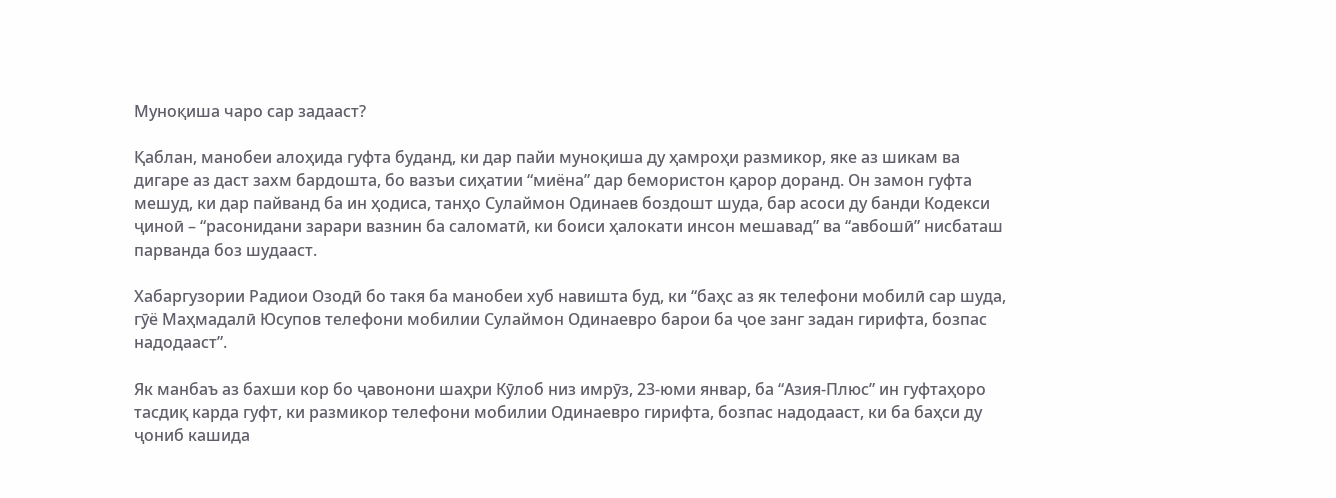Муноқиша чаро сар задааст?

Қаблан, манобеи алоҳида гуфта буданд, ки дар пайи муноқиша ду ҳамроҳи размикор, яке аз шикам ва дигаре аз даст захм бардошта, бо вазъи сиҳатии “миёна” дар бемористон қарор доранд. Он замон гуфта мешуд, ки дар пайванд ба ин ҳодиса, танҳо Сулаймон Одинаев боздошт шуда, бар асоси ду банди Кодекси ҷиноӣ – “расонидани зарари вазнин ба саломатӣ, ки боиси ҳалокати инсон мешавад” ва “авбошӣ” нисбаташ парванда боз шудааст.

Хабаргузории Радиои Озодӣ бо такя ба манобеи хуб навишта буд, ки “баҳс аз як телефони мобилӣ сар шуда, гӯё Маҳмадалӣ Юсупов телефони мобилии Сулаймон Одинаевро барои ба ҷое занг задан гирифта, бозпас надодааст”.

Як манбаъ аз бахши кор бо ҷавонони шаҳри Кӯлоб низ имрӯз, 23-юми январ, ба “Азия-Плюс” ин гуфтаҳоро тасдиқ карда гуфт, ки размикор телефони мобилии Одинаевро гирифта, бозпас надодааст, ки ба баҳси ду ҷониб кашида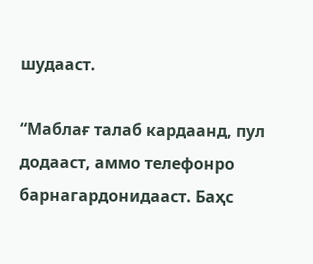шудааст.

“Маблағ талаб кардаанд, пул додааст, аммо телефонро барнагардонидааст. Баҳс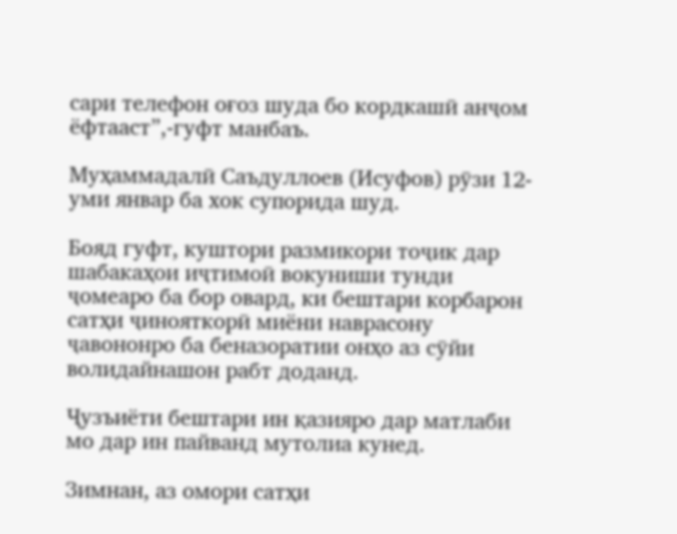сари телефон оғоз шуда бо кордкашӣ анҷом ёфтааст”,-гуфт манбаъ.

Муҳаммадалӣ Саъдуллоев (Исуфов) рӯзи 12-уми январ ба хок супорида шуд.

Бояд гуфт, куштори размикори тоҷик дар шабакаҳои иҷтимоӣ вокуниши тунди ҷомеаро ба бор овард, ки бештари корбарон сатҳи ҷинояткорӣ миёни наврасону ҷавононро ба беназоратии онҳо аз сӯйи волидайнашон рабт доданд.

Ҷузъиёти бештари ин қазияро дар матлаби мо дар ин пайванд мутолиа кунед.

Зимнан, аз омори сатҳи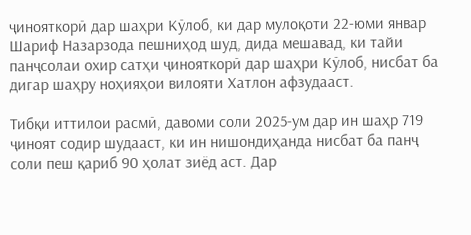ҷинояткорӣ дар шаҳри Кӯлоб, ки дар мулоқоти 22-юми январ Шариф Назарзода пешниҳод шуд, дида мешавад, ки тайи панҷсолаи охир сатҳи ҷинояткорӣ дар шаҳри Кӯлоб, нисбат ба дигар шаҳру ноҳияҳои вилояти Хатлон афзудааст.

Тибқи иттилои расмӣ, давоми соли 2025-ум дар ин шаҳр 719 ҷиноят содир шудааст, ки ин нишондиҳанда нисбат ба панҷ соли пеш қариб 90 ҳолат зиёд аст. Дар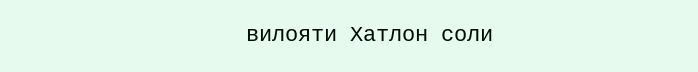вилояти Хатлон соли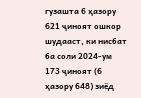гузашта 6 ҳазору 621 ҷиноят ошкор шудааст, ки нисбат ба соли 2024-ум 173 ҷиноят (6 ҳазору 648) зиёд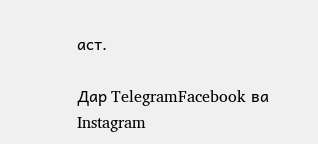аст.

Дар TelegramFacebook ва Instagram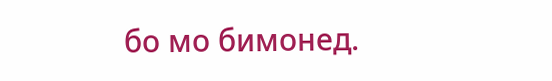бо мо бимонед.